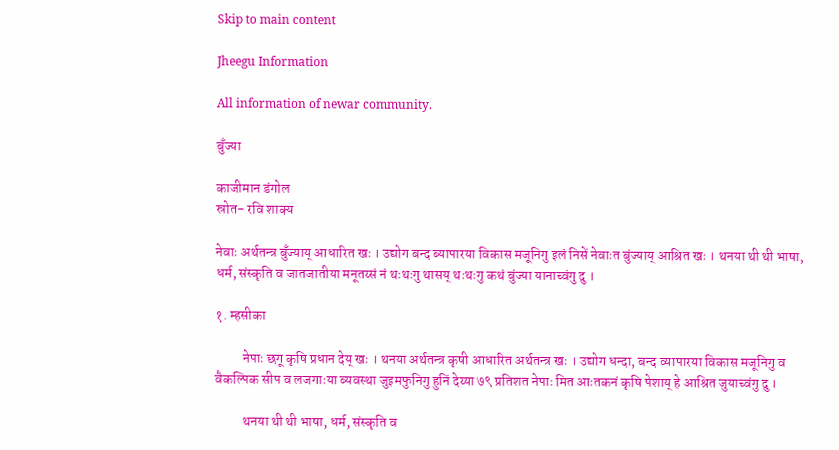Skip to main content

Jheegu Information

All information of newar community.

बुँज्या

काजीमान डंगोल
स्रोत- रवि शाक्य

नेवाः अर्थतन्त्र बुँज्याय् आधारित खः । उद्योग बन्द ब्यापारया विकास मजूनिगु इलं निसें नेवाःत बुंज्याय् आश्रित खः । थनया थी थी भाषा, धर्म, संस्कृति व जातजातीया मनूतय्सं नं थःथःगु थासय् थःथःगु कथं बुंज्या यानाच्वंगु दु ।

१. म्हसीका

          नेपाः छगू कृषि प्रधान देय् खः । थनया अर्थतन्त्र कृषी आधारित अर्थतन्त्र खः । उद्योग धन्दा, बन्द व्यापारया विकास मजूनिगु व वैकल्पिक सीप व लजगाःया ब्यवस्था जुइमफुनिगु हुनिं देय्या ७९ प्रतिशत नेपाः मित आःतकनं कृषि पेशाय् हे आश्रित जुयाच्वंगु दु ।

          थनया थी थी भाषा, धर्म, संस्कृति व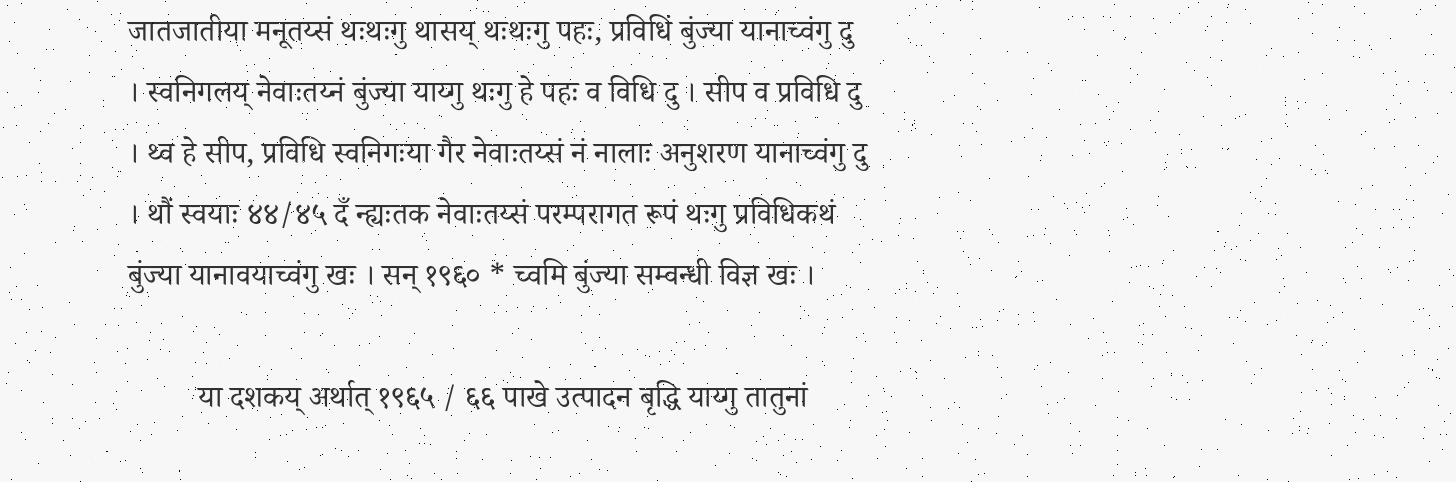जातजातीया मनूतय्सं थःथःगु थासय् थःथःगु पहः, प्रविधिं बुंज्या यानाच्वंगु दु । स्वनिगलय् नेवाःतय्नं बुंज्या याय्गु थःगु हे पहः व विधि दु । सीप व प्रविधि दु । थ्व हे सीप, प्रविधि स्वनिगःया गैर नेवाःतय्सं नं नालाः अनुशरण यानाच्वंगु दु । थौं स्वयाः ४४/४५ दँ न्ह्यःतक नेवाःतय्सं परम्परागत रूपं थःगु प्रविधिकथं बुंज्या यानावयाच्वंगु खः । सन् १९६० * च्वमि बुंज्या सम्वन्धी विज्ञ खः ।

         या दशकय् अर्थात् १९६५ / ६६ पाखे उत्पादन बृद्धि याय्गु तातुनां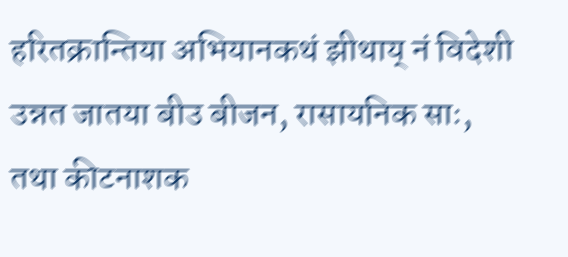हरितक्रान्तिया अभियानकथं झीथाय् नं विदेशी उन्नत जातया बीउ बीजन, रासायनिक साः, तथा कीटनाशक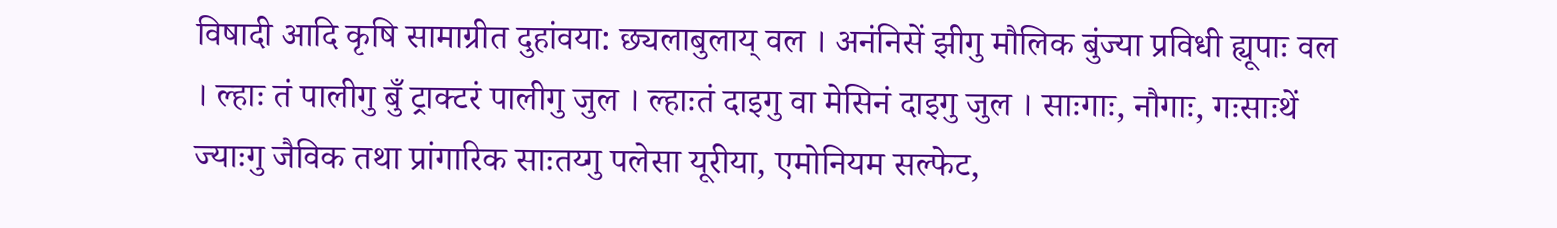विषादी आदि कृषि सामाग्रीत दुहांवया: छ्यलाबुलाय् वल । अनंनिसें झीगु मौलिक बुंज्या प्रविधी ह्यूपाः वल । ल्हाः तं पालीगु बुँ ट्राक्टरं पालीगु जुल । ल्हाःतं दाइगु वा मेसिनं दाइगु जुल । साःगाः, नौगाः, गःसाःथें ज्याःगु जैविक तथा प्रांगारिक साःतय्गु पलेसा यूरीया, एमोनियम सल्फेट,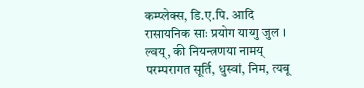कम्प्लेक्स, डि.ए.पि. आदि रासायनिक साः प्रयोग याय्गु जुल । ल्वय्, की नियन्त्रणया नामय् परम्परागत सूर्ति, धुस्वां, निम, त्यबू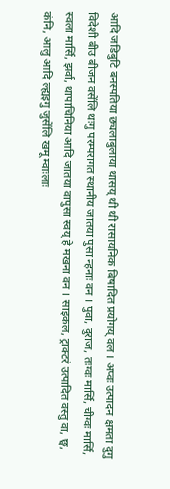आदि जडिबुटि बनस्पतिया छ्यलाबुलाया थासय् थी थी रासायनिक बिषादित प्रयोगय् वल । अप्वः उत्पादन क्षमता दुगु विदेशी बीउ बीजन वसेंलि थःगु परम्परागत स्थानीय जातया पुसा न्हनाः वन । पुवा, दुराज, तःग्वः मार्सि, चीग्वः मार्सि, स्वला मार्सि, झर्वा, थापाचिनिया आदि जातया वापुसा स्वय् हे मखना वन । साइकल, ट्राक्टरं उत्पादित वस्तु वा, छ्व, कंनि, आलु आदि ल्ह्यइगु जुसेंलि खमू म्वाःलाः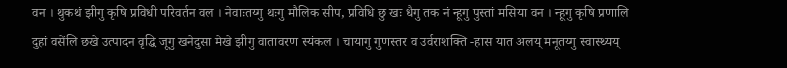वन । थुकथं झीगु कृषि प्रविधी परिवर्तन वल । नेवाःतय्गु थःगु मौलिक सीप, प्रविधि छु खः धैगु तक नं न्हूगु पुस्तां मसिया वन । न्हूगु कृषि प्रणालि दुहां वसेंलि छखे उत्पादन वृद्धि जूगु खनेदुसा मेखे झीगु वातावरण स्यंकल । चायागु गुणस्तर व उर्वराशक्ति -हास यात अलय् मनूतय्गु स्वास्थ्यय्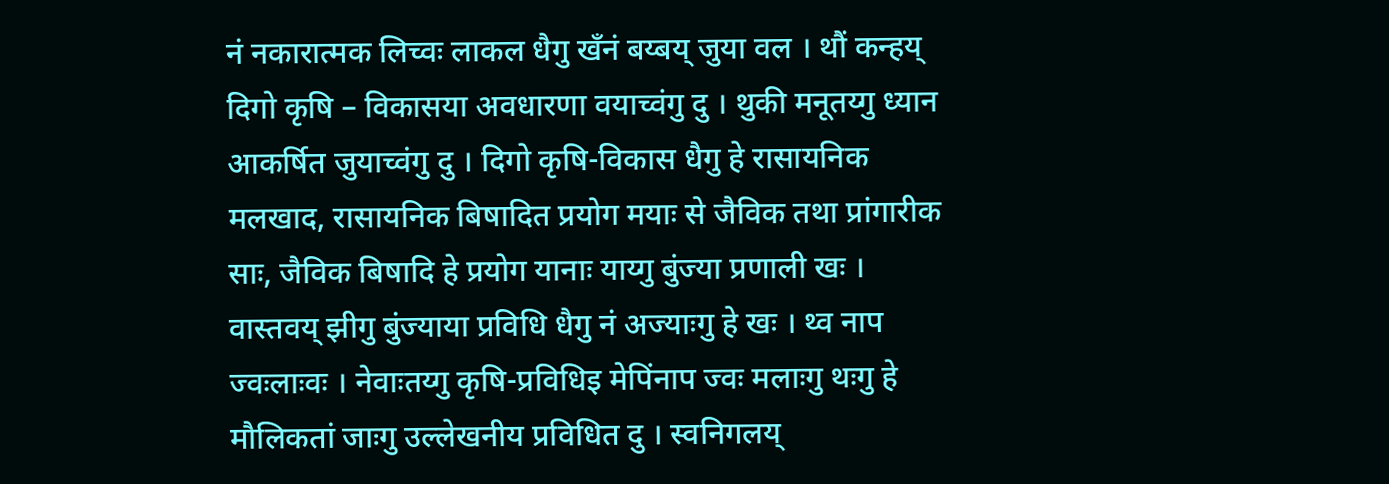नं नकारात्मक लिच्वः लाकल धैगु खँनं बय्बय् जुया वल । थौं कन्हय् दिगो कृषि – विकासया अवधारणा वयाच्वंगु दु । थुकी मनूतय्गु ध्यान आकर्षित जुयाच्वंगु दु । दिगो कृषि-विकास धैगु हे रासायनिक मलखाद, रासायनिक बिषादित प्रयोग मयाः से जैविक तथा प्रांगारीक साः, जैविक बिषादि हे प्रयोग यानाः याय्गु बुंज्या प्रणाली खः । वास्तवय् झीगु बुंज्याया प्रविधि धैगु नं अज्याःगु हे खः । थ्व नाप ज्वःलाःवः । नेवाःतय्गु कृषि-प्रविधिइ मेपिंनाप ज्वः मलाःगु थःगु हे मौलिकतां जाःगु उल्लेखनीय प्रविधित दु । स्वनिगलय्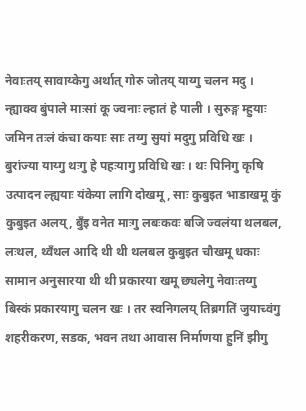नेवाःतय् सावाय्केगु अर्थात् गोरु जोतय् याय्गु चलन मदु । न्ह्याक्व बुंपाले माःसां कू ज्वनाः ल्हातं हे पाली । सुरुङ्ग म्हुयाः जमिन तःलं कंचा कयाः साः तय्गु सुयां मदुगु प्रविधि खः । बुरांज्या याय्गु थःगु हे पहःयागु प्रविधि खः । थः पिनिगु कृषि उत्पादन ल्ह्ययाः यंकेया लागि दोखमू, साः कुबुइत भाडाखमू कुं कुबुइत अलय्, बुँइ वनेत माःगु लबःकवः बजि ज्वलंया थलबल, लःथल, थ्वँथल आदि थी थी थलबल कुबुइत चौखमू धकाः सामान अनुसारया थी थी प्रकारया खमू छ्यलेगु नेवाःतय्गु बिस्कं प्रकारयागु चलन खः । तर स्वनिगलय् तिब्रगतिं जुयाच्वंगु शहरीकरण, सडक, भवन तथा आवास निर्माणया हुनिं झीगु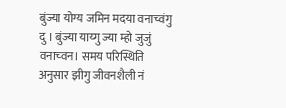बुंज्या योग्य जमिन मदया वनाच्वंगु दु । बुंज्या याय्गु ज्या म्हो जुजुं वनाच्वन। समय परिस्थिति अनुसार झीगु जीवनशैली नं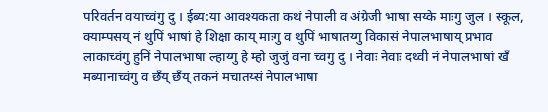परिवर्तन वयाच्वंगु दु । ईब्य:या आवश्यकता कथं नेपाली व अंग्रेजी भाषा सय्के माःगु जुल । स्कूल, क्याम्पसय् नं थुपिं भाषां हे शिक्षा काय् माःगु व थुपिं भाषातय्गु विकासं नेपालभाषाय् प्रभाव लाकाच्वंगु हुनिं नेपालभाषा ल्हाय्गु हे म्हो जुजुं वना च्वगु दु । नेवाः नेवाः दथ्वी नं नेपालभाषां खँ मब्यानाच्वंगु व छँय् छँय् तकनं मचातय्सं नेपालभाषा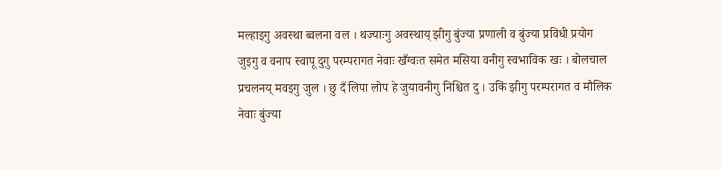मल्हाइगु अवस्था ब्वलना वल । थज्याःगु अवस्थाय् झीगु बुंज्या प्रणाली व बुंज्या प्रविधी प्रयोग जुइगु व वनाप स्वापू दुगु परम्परागत नेवाः खँग्वःत समेत मसिया वनीगु स्वभाविक खः । बोलचाल प्रचलनय् मवइगु जुल । छु दँ लिपा लोप हे जुयावनीगु निश्चित दु । उकिं झीगु परम्परागत व मौलिक नेवाः बुंज्या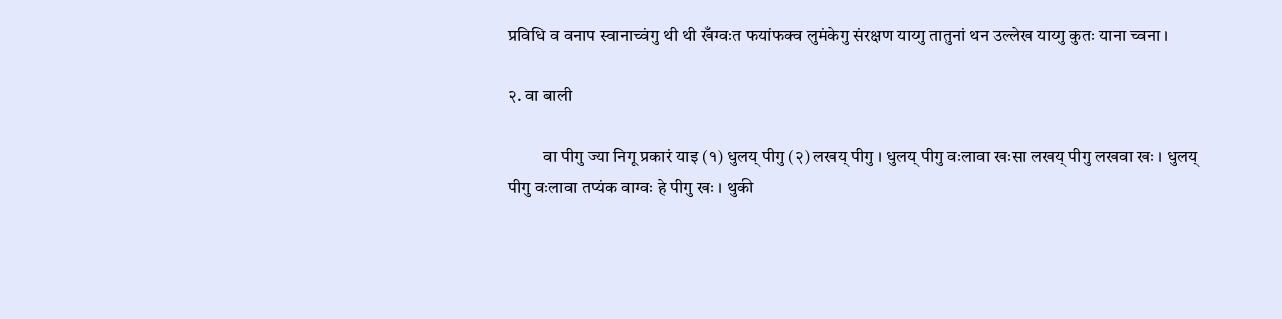प्रविधि व वनाप स्वानाच्वंगु थी थी खँग्वःत फयांफक्व लुमंकेगु संरक्षण याय्गु तातुनां थन उल्लेख याय्गु कुतः याना च्वना ।

२. वा बाली

          वा पीगु ज्या निगू प्रकारं याइ (१) धुलय् पीगु (२) लखय् पीगु । धुलय् पीगु वःलावा खःसा लखय् पीगु लखवा खः । धुलय् पीगु वःलावा तप्यंक वाग्वः हे पीगु खः । थुकी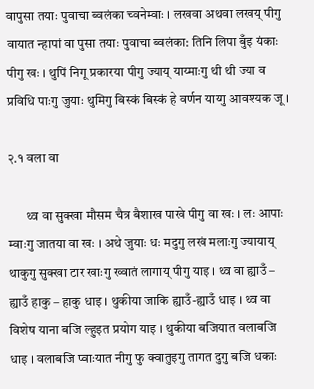वापुसा तयाः पुवाचा ब्वलंका च्वनेम्वाः । लखवा अथवा लखय् पीगु वायात न्हापां वा पुसा तयाः पुवाचा ब्वलंका: तिनि लिपा बुँइ यंकाः पीगु खः । थुपिं निगू प्रकारया पीगु ज्याय् याय्माःगु थी थी ज्या व प्रविधि पाःगु जुयाः थुमिगु बिस्कं बिस्कं हे वर्णन याय्गु आवश्यक जू ।

२.१ वला वा

       थ्व वा सुक्खा मौसम चैत्र बैशाख पाखे पीगु वा खः । लः आपाः म्वाःगु जातया वा खः । अथे जुयाः धः मदुगु लखं मलाःगु ज्यायाय् थाकुगु सुक्खा टार खाःगु ख्वातं लागाय् पीगु याइ । थ्व वा ह्याउँ – ह्याउँ हाकु – हाकु धाइ । थुकीया जाकि ह्याउँ-ह्याउँ धाइ । थ्व वा विशेष याना बजि ल्हुइत प्रयोग याइ । थुकीया बजियात वलाबजि धाइ । वलाबजि प्वाःयात नीगु फु क्वातुइगु तागत दुगु बजि धकाः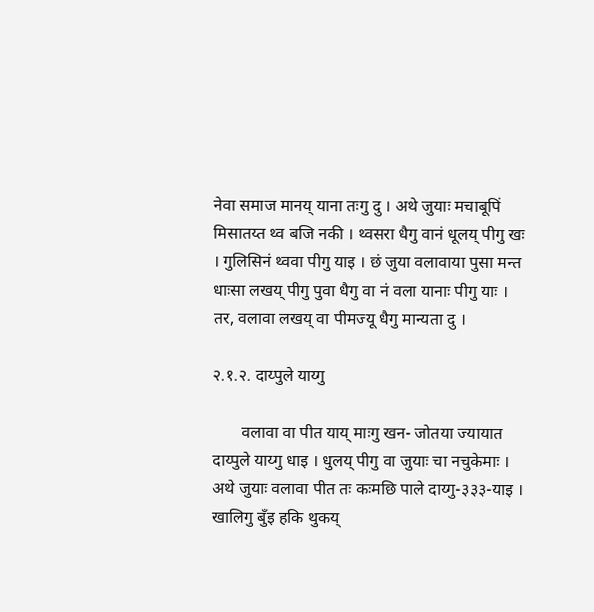नेवा समाज मानय् याना तःगु दु । अथे जुयाः मचाबूपिं मिसातय्त थ्व बजि नकी । थ्वसरा धैगु वानं धूलय् पीगु खः । गुलिसिनं थ्ववा पीगु याइ । छं जुया वलावाया पुसा मन्त धाःसा लखय् पीगु पुवा धैगु वा नं वला यानाः पीगु याः । तर, वलावा लखय् वा पीमज्यू धैगु मान्यता दु ।

२.१.२. दाय्पुले याय्गु

       वलावा वा पीत याय् माःगु खन- जोतया ज्यायात दाय्पुले याय्गु धाइ । धुलय् पीगु वा जुयाः चा नचुकेमाः । अथे जुयाः वलावा पीत तः कःमछि पाले दाय्गु-३३३-याइ । खालिगु बुँइ हकि थुकय्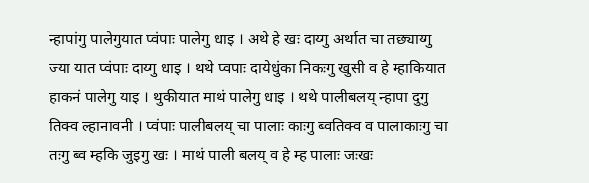न्हापांगु पालेगुयात प्वंपाः पालेगु धाइ । अथे हे खः दाय्गु अर्थात चा तछ्याय्गु ज्या यात प्वंपाः दाय्गु धाइ । थथे प्वपाः दायेधुंका निकःगु खुसी व हे म्हाकियात हाकनं पालेगु याइ । थुकीयात माथं पालेगु धाइ । थथे पालीबलय् न्हापा दुगु तिक्व ल्हानावनी । प्वंपाः पालीबलय् चा पालाः काःगु ब्वतिक्व व पालाकाःगु चा तःगु ब्व म्हकि जुइगु खः । माथं पाली बलय् व हे म्ह पालाः जःखः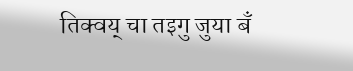तिक्वय् चा तइगु जुया बँ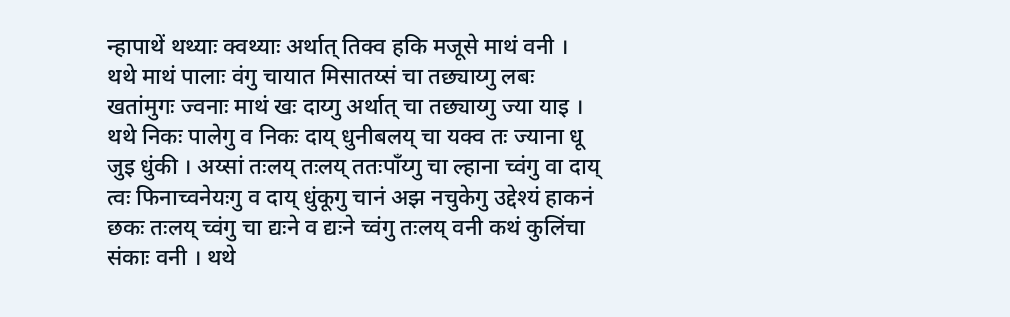न्हापाथें थथ्याः क्वथ्याः अर्थात् तिक्व हकि मजूसे माथं वनी । थथे माथं पालाः वंगु चायात मिसातय्सं चा तछ्याय्गु लबः खतांमुगः ज्वनाः माथं खः दाय्गु अर्थात् चा तछ्याय्गु ज्या याइ । थथे निकः पालेगु व निकः दाय् धुनीबलय् चा यक्व तः ज्याना धू जुइ धुंकी । अय्सां तःलय् तःलय् ततःपाँय्गु चा ल्हाना च्वंगु वा दाय् त्वः फिनाच्वनेयःगु व दाय् धुंकूगु चानं अझ नचुकेगु उद्देश्यं हाकनं छकः तःलय् च्वंगु चा द्यःने व द्यःने च्वंगु तःलय् वनी कथं कुलिंचा संकाः वनी । थथे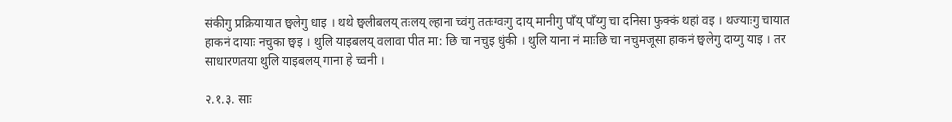संकीगु प्रक्रियायात छ्वलेगु धाइ । थथे छ्वलीबलय् तःलय् ल्हाना च्वंगु ततःग्वःगु दाय् मानीगु पाँय् पाँय्गु चा दनिसा फुक्कं थहां वइ । थज्याःगु चायात हाकनं दायाः नचुका छ्वइ । थुलि याइबलय् वलावा पीत मा: छि चा नचुइ धुंकी । थुलि याना नं माःछि चा नचुमजूसा हाकनं छ्वलेगु दाय्गु याइ । तर साधारणतया थुलि याइबलय् गाना हे च्वनी ।

२.१.३. साः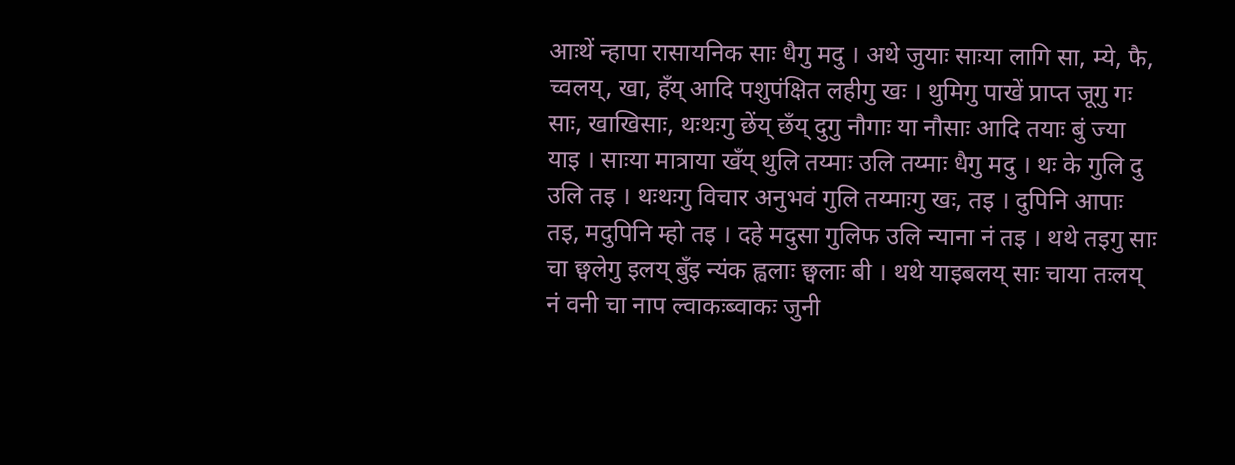आःथें न्हापा रासायनिक साः धैगु मदु । अथे जुयाः साःया लागि सा, म्ये, फै, च्वलय्, खा, हँय् आदि पशुपंक्षित लहीगु खः । थुमिगु पाखें प्राप्त जूगु गः साः, खाखिसाः, थःथःगु छेंय् छँय् दुगु नौगाः या नौसाः आदि तयाः बुं ज्या याइ । साःया मात्राया खँय् थुलि तय्माः उलि तय्माः धैगु मदु । थः के गुलि दु उलि तइ । थःथःगु विचार अनुभवं गुलि तय्माःगु खः, तइ । दुपिनि आपाः तइ, मदुपिनि म्हो तइ । दहे मदुसा गुलिफ उलि न्याना नं तइ । थथे तइगु साः चा छ्वलेगु इलय् बुँइ न्यंक ह्वलाः छ्वलाः बी । थथे याइबलय् साः चाया तःलय् नं वनी चा नाप ल्वाकःब्वाकः जुनी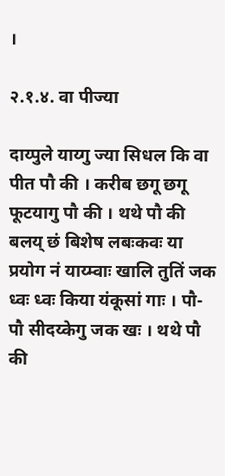।

२.१.४. वा पीज्या

दाय्पुले याय्गु ज्या सिधल कि वा पीत पौ की । करीब छगू छगू फूटयागु पौ की । थथे पौ की बलय् छं बिशेष लबःकवः या प्रयोग नं याय्म्वाः खालि तुतिं जक ध्वः ध्वः किया यंकूसां गाः । पौ- पौ सीदय्केगु जक खः । थथे पौ की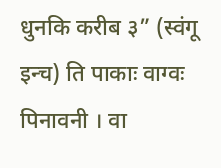धुनकि करीब ३” (स्वंगू इन्च) ति पाकाः वाग्वः पिनावनी । वा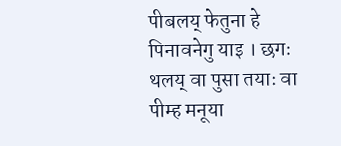पीबलय् फेतुना हे पिनावनेगु याइ । छगः थलय् वा पुसा तयाः वा पीम्ह मनूया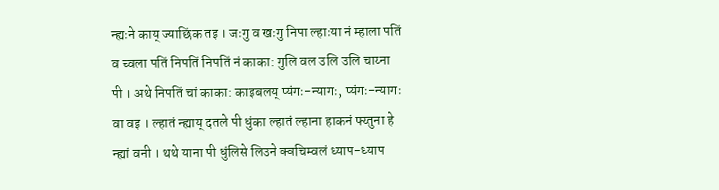न्ह्यःने काय् ज्याछिंक तइ । जःगु व खःगु निपा ल्हाःया नं म्हाला पतिं व च्वला पतिं निपतिं निपतिं नं काका: गुलि वल उलि उलि चाय्ना पी । अथे निपतिं चां काका: काइबलय् प्यंगः-न्यागः, प्यंगः-न्यागः वा वइ । ल्हातं न्ह्याय् दतले पी धुंका ल्हातं ल्हाना हाकनं फ्य्तुना हे न्ह्यां वनी । थथे याना पी धुंलिसे लिउने क्वचिम्वलं ध्याप-ध्याप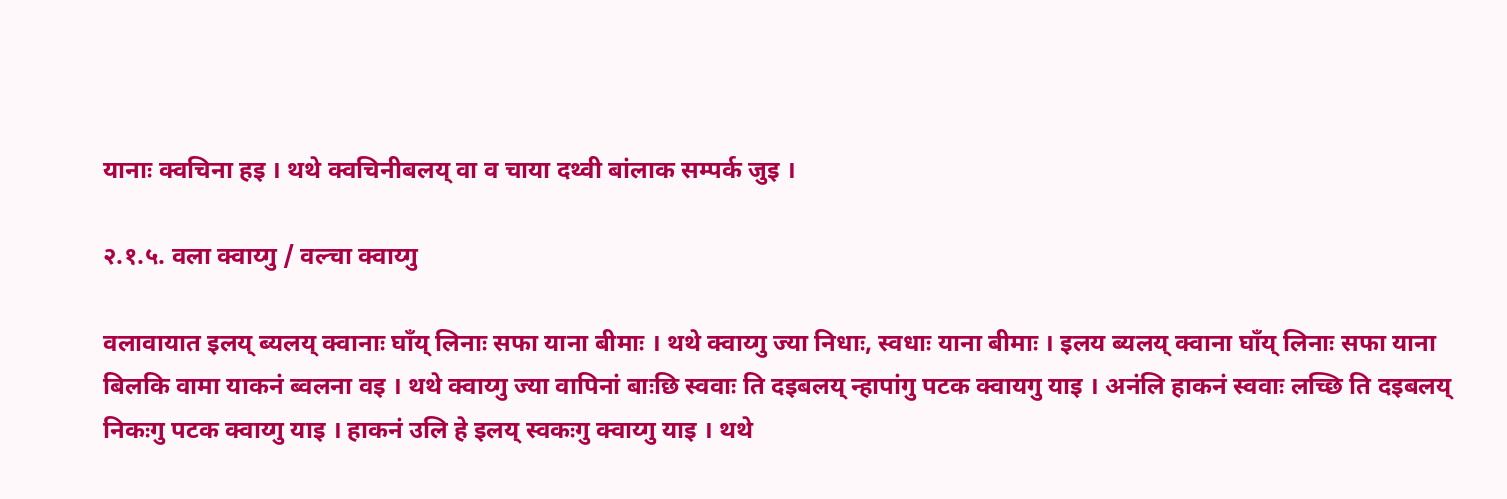यानाः क्वचिना हइ । थथे क्वचिनीबलय् वा व चाया दथ्वी बांलाक सम्पर्क जुइ ।

२.१.५. वला क्वाय्गु / वल्चा क्वाय्गु

वलावायात इलय् ब्यलय् क्वानाः घाँय् लिनाः सफा याना बीमाः । थथे क्वाय्गु ज्या निधाः, स्वधाः याना बीमाः । इलय ब्यलय् क्वाना घाँय् लिनाः सफा याना बिलकि वामा याकनं ब्वलना वइ । थथे क्वाय्गु ज्या वापिनां बाःछि स्ववाः ति दइबलय् न्हापांगु पटक क्वायगु याइ । अनंलि हाकनं स्ववाः लच्छि ति दइबलय् निकःगु पटक क्वाय्गु याइ । हाकनं उलि हे इलय् स्वकःगु क्वाय्गु याइ । थथे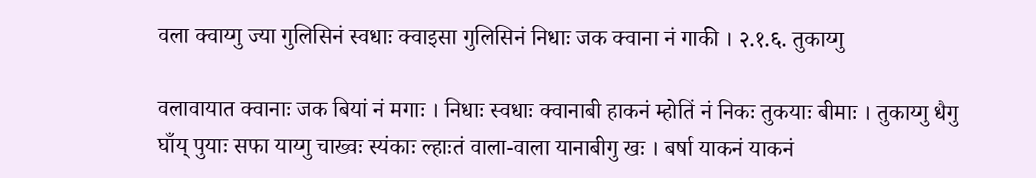वला क्वाय्गु ज्या गुलिसिनं स्वधाः क्वाइसा गुलिसिनं निधाः जक क्वाना नं गाकी । २.१.६. तुकाय्गु

वलावायात क्वानाः जक बियां नं मगाः । निधाः स्वधाः क्वानाबी हाकनं म्होतिं नं निकः तुकयाः बीमाः । तुकाय्गु धैगु घाँय् पुयाः सफा याय्गु चाख्वः स्यंकाः ल्हाःतं वाला-वाला यानाबीगु खः । बर्षा याकनं याकनं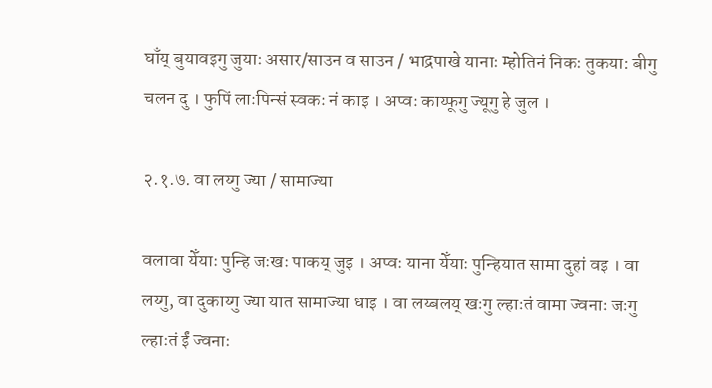घाँय् बुयावइगु जुयाः असार/साउन व साउन / भाद्रपाखे यानाः म्होतिनं निकः तुकया: बीगु चलन दु । फुपिं लाःपिन्सं स्वकः नं काइ । अप्वः काय्फूगु ज्यूगु हे जुल ।

२.१.७. वा लय्गु ज्या / सामाज्या

वलावा येँयाः पुन्हि जःखः पाकय् जुइ । अप्वः याना येँयाः पुन्हियात सामा दुहां वइ । वा लय्गु, वा दुकाय्गु ज्या यात सामाज्या धाइ । वा लय्बलय् खःगु ल्हाःतं वामा ज्वनाः जःगु ल्हाःतं ईं ज्वनाः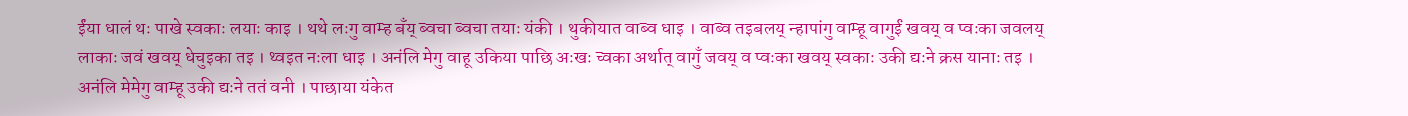ईंया धालं थः पाखे स्वकाः लयाः काइ । थथे लःगु वाम्ह बँय् ब्वचा ब्वचा तयाः यंकी । थुकीयात वाब्व धाइ । वाब्व तइबलय् न्हापांगु वाम्हू वागुईं खवय् व प्वःका जवलय् लाकाः जवं खवय् धेचुइका तइ । थ्वइत नःला धाइ । अनंलि मेगु वाहू उकिया पाछि अःखः च्वका अर्थात् वागुँ जवय् व प्वःका खवय् स्वकाः उकी द्यःने क्रस यानाः तइ । अनंलि मेमेगु वाम्हू उकी द्यःने ततं वनी । पाछाया यंकेत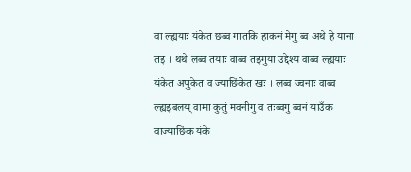वा ल्ह्ययाः यंकेत छब्व गातकि हाकनं मेगु ब्व अथे हे याना तइ । थथे लब्व तयाः वाब्व तइगुया उद्देश्य वाब्व ल्ह्ययाः यंकेत अपुकेत व ज्याछिंकेत खः । लब्व ज्वनाः वाब्व ल्ह्यइबलय् वामा कुतुं मवनीगु व तःब्वगु ब्वनं याउँक वाज्याछिंक यंके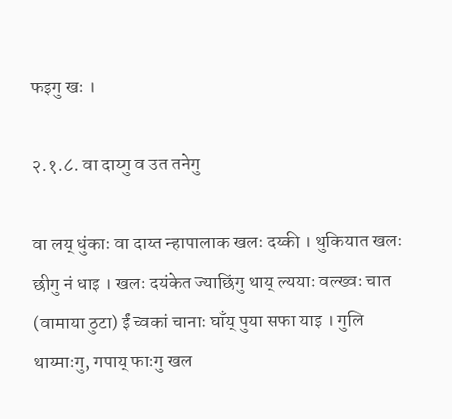फइगु खः ।

२.१.८. वा दाय्गु व उत तनेगु

वा लय् धुंकाः वा दाय्त न्हापालाक खलः दय्की । थुकियात खलः छीगु नं धाइ । खलः दयंकेत ज्याछिंगु थाय् ल्ययाः वल्ख्वः चात (वामाया ठुटा) ईं च्वकां चानाः घाँय् पुया सफा याइ । गुलि थाय्माःगु, गपाय् फाःगु खल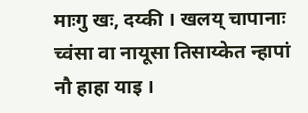माःगु खः, दय्की । खलय् चापानाः च्वंसा वा नायूसा तिसाय्केत न्हापां नौ हाहा याइ ।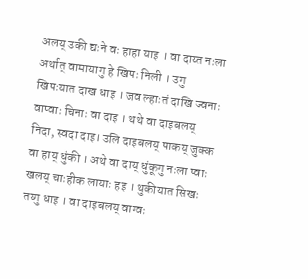अलय् उकी द्यःने वः हाहा याइ । वा दाय्त नःला अर्थात् वामायागु हे खिपः निली । उगु खिपःयात दाख धाइ । जव ल्हाःतं दाखि ज्वनाः वाप्वाः चिनाः वा दाइ । थथे वा दाइबलय् निदा, स्वदा दाइ। उलि दाइबलय् पाकय् जुक्क वा हाय् धुंकी । अथे वा दाय् धुंकूगु नःला प्वाः खलय् चाःहीक लायाः हइ । थुकीयात सिखः तय्गु धाइ । वा दाइबलय् वाग्वः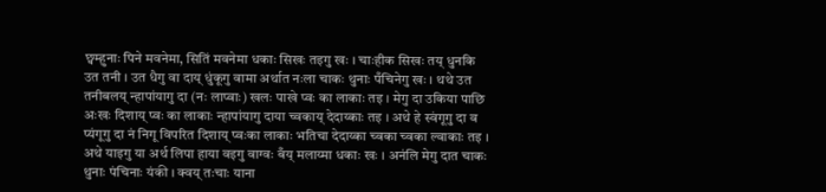छ्वम्हुनाः पिने मवनेमा, सितिं मवनेमा धकाः सिखः तइगु खः । चाःहीक सिखः तय् धुनकि उत तनी । उत धैगु वा दाय् धुंकूगु वामा अर्थात नःला चाकः थुनाः पँचिनेगु खः । थथे उत तनीबलय् न्हापांयागु दा (नः लाप्वाः) खलः पाखे प्वः का लाकाः तइ । मेगु दा उकिया पाछि अःखः दिशाय् प्वः का लाकाः न्हापांयागु दाया च्वकाय् देदाय्काः तइ । अथे हे स्वंगूगु दा व प्यंगूगु दा नं निगू विपरित दिशाय् प्वःका लाकाः भतिचा देदाय्का च्वका च्वका ल्वाकाः तइ । अथे याइगु या अर्थ लिपा हाया वइगु वाग्वः बँय् मलाय्मा धकाः खः । अनंलि मेगु दात चाकः थुनाः पंचिनाः यंकी । क्वय् तःचाः याना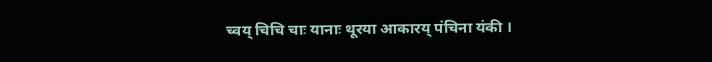च्वय् चिचि चाः यानाः थूरया आकारय् पंचिना यंकी ।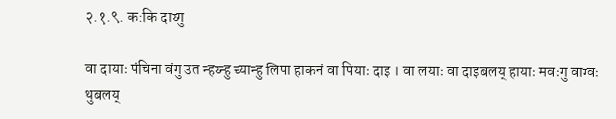२.१.९. क:कि दाय्गु

वा दायाः पंचिना वंगु उत न्हय्न्हु च्यान्हु लिपा हाकनं वा पियाः दाइ । वा लयाः वा दाइबलय् हायाः मवःगु वाग्वः थुबलय्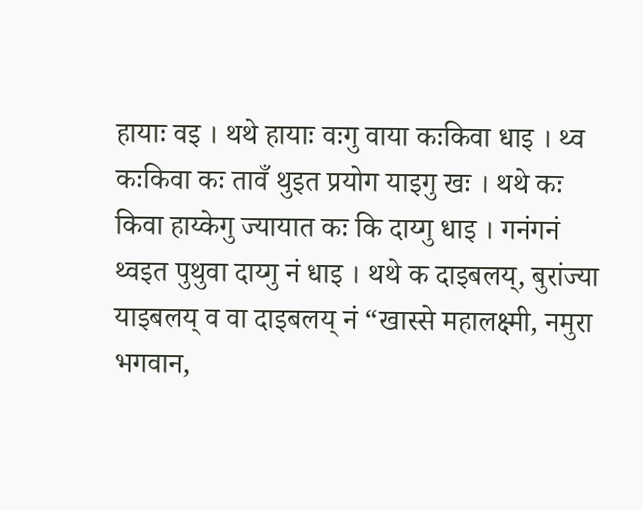हायाः वइ । थथे हायाः वःगु वाया कःकिवा धाइ । थ्व कःकिवा कः तावँ थुइत प्रयोग याइगु खः । थथे कः किवा हाय्केगु ज्यायात कः कि दाय्गु धाइ । गनंगनं थ्वइत पुथुवा दाय्गु नं धाइ । थथे क दाइबलय्, बुरांज्या याइबलय् व वा दाइबलय् नं “खास्से महालक्ष्मी, नमुरा भगवान,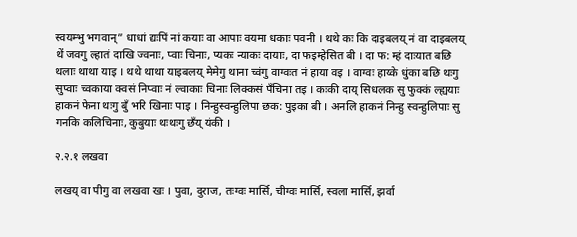स्वयम्भु भगवान्” धाधां द्यःपिं नां कयाः वा आपाः वयमा धकाः पवनी । थथे कः कि दाइबलय् नं वा दाइबलय् थें जवगु ल्हातं दाखि ज्वनाः, प्वाः चिनाः, प्यकः न्याकः दायाः, दा फइम्हेसित बी । दा फ: म्हं दाःयात बछि थलाः थाथा याइ । थथे थाथा याइबलय् मेमेगु थाना च्वंगु वाग्वःत नं हाया वइ । वाग्वः हाय्के धुंका बछि थःगु सुप्वाः च्वकाया क्वसं निप्वाः नं ल्वाकाः चिनाः लिक्कसं पँचिना तइ । कःकी दाय् सिधलक सु फुक्कं ल्ह्ययाः हाकनं फेना थःगु बुँ भरि खिनाः पाइ । निन्हुस्वन्हुलिपा छक: पुइका बी । अनलि हाकनं निन्हु स्वन्हुलिपाः सु गनकि कलिचिनाः, कुबुयाः थःथःगु छँय् यंकी ।

२.२.१ लखवा

लखय् वा पीगु वा लखवा खः । पुवा, दुराज, तःग्वः मार्सि, चीग्वः मार्सि, स्वला मार्सि, झर्वा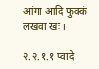आंगा आदि फुक्कं लखवा खः ।

२.२.१.१ प्वादे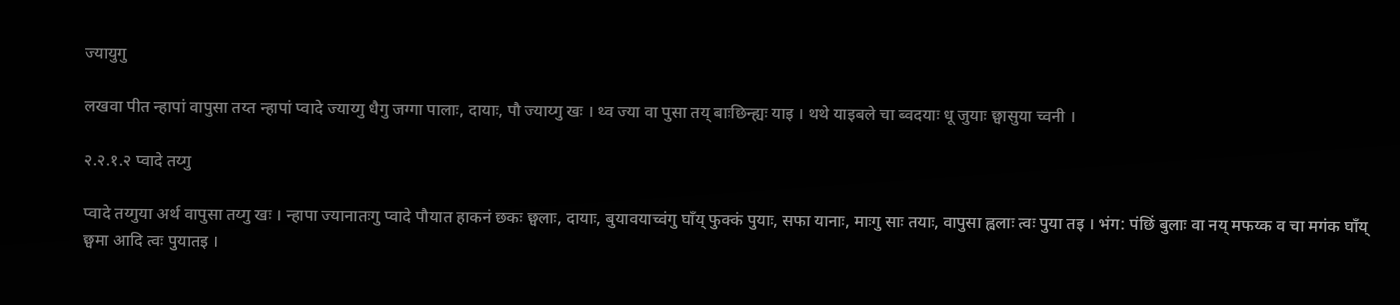ज्यायुगु

लखवा पीत न्हापां वापुसा तय्त न्हापां प्वादे ज्याय्गु धैगु जग्गा पालाः, दायाः, पौ ज्याय्गु खः । थ्व ज्या वा पुसा तय् बाःछिन्ह्यः याइ । थथे याइबले चा ब्वदयाः धू जुयाः छ्वासुया च्वनी ।

२.२.१.२ प्वादे तय्गु

प्वादे तय्गुया अर्थ वापुसा तय्गु खः । न्हापा ज्यानातःगु प्वादे पौयात हाकनं छकः छ्वलाः, दायाः, बुयावयाच्वंगु घाँय् फुक्कं पुयाः, सफा यानाः, माःगु साः तयाः, वापुसा ह्वलाः त्वः पुया तइ । भंग: पंछिं बुलाः वा नय् मफय्क व चा मगंक घाँय् छ्वमा आदि त्वः पुयातइ ।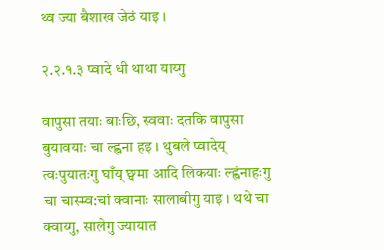थ्व ज्या बैशाख जेठं याइ ।

२.२.१.३ प्वादे धी थाथा याय्गु

वापुसा तयाः बाःछि, स्ववाः दतकि वापुसा बुयावयाः चा ल्ह्वना हइ । थुबले प्वादेय् त्वःपुयातःगु घाँय् छ्वमा आदि लिकयाः ल्ह्वंनाहःगु चा चास्म्व:चां क्वानाः सालाबीगु याइ । थथे चा क्वाय्गु, सालेगु ज्यायात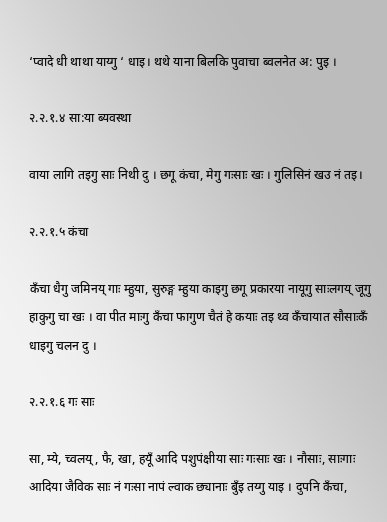‘प्वादे धी थाथा याय्गु ‘ धाइ। थथे याना बिलकि पुवाचा ब्वलनेत अ: पुइ ।

२.२.१.४ सा:या ब्यवस्था

वाया लागि तइगु साः निथी दु । छगू कंचा, मेगु गःसाः खः । गुलिसिनं खउ नं तइ।

२.२.१.५ कंचा

कँचा धैगु जमिनय् गाः म्हुया, सुरुङ्ग म्हुया काइगु छगू प्रकारया नायूगु साःलगय् जूगु हाकुगु चा खः । वा पीत माःगु कँचा फागुण चैतं हे कयाः तइ थ्व कँचायात सौसाःकँ धाइगु चलन दु ।

२.२.१.६ गः साः

सा, म्ये, च्वलय्, फै, खा, हयूँ आदि पशुपंक्षीया साः गःसाः खः । नौसाः, साःगाः आदिया जैविक साः नं गःसा नापं ल्वाक छ्यानाः बुँइ तय्गु याइ । दुपनि कँचा,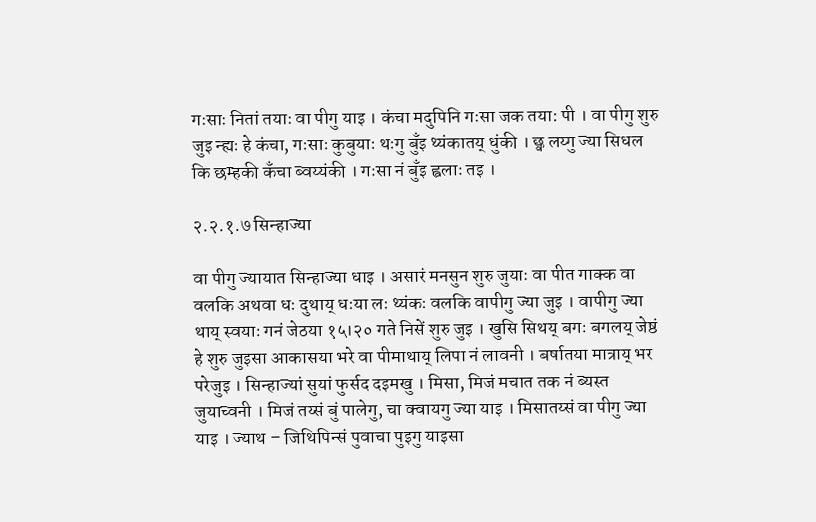गःसाः नितां तयाः वा पीगु याइ । कंचा मदुपिनि गःसा जक तया: पी । वा पीगु शुरु जुइ न्ह्यः हे कंचा, गःसाः कुबुयाः थःगु बुँइ थ्यंकातय् धुंकी । छ्व लय्गु ज्या सिधल कि छम्हकी कँचा ब्वय्यंकी । गःसा नं बुँइ ह्वलाः तइ ।

२.२.१.७ सिन्हाज्या

वा पीगु ज्यायात सिन्हाज्या धाइ । असारं मनसुन शुरु जुयाः वा पीत गाक्क वा वलकि अथवा धः दुथाय् धःया लः थ्यंकः वलकि वापीगु ज्या जुइ । वापीगु ज्या थाय् स्वयाः गनं जेठया १५।२० गते निसें शुरु जुइ । खुसि सिथय् बगः बगलय् जेष्ठं हे शुरु जुइसा आकासया भरे वा पीमाथाय् लिपा नं लावनी । बर्षातया मात्राय् भर परेजुइ । सिन्हाज्यां सुयां फुर्सद दइमखु । मिसा, मिजं मचात तक नं ब्यस्त जुयाच्वनी । मिजं तय्सं बुं पालेगु, चा क्वायगु ज्या याइ । मिसातय्सं वा पीगु ज्या याइ । ज्याथ – जिथिपिन्सं पुवाचा पुइगु याइसा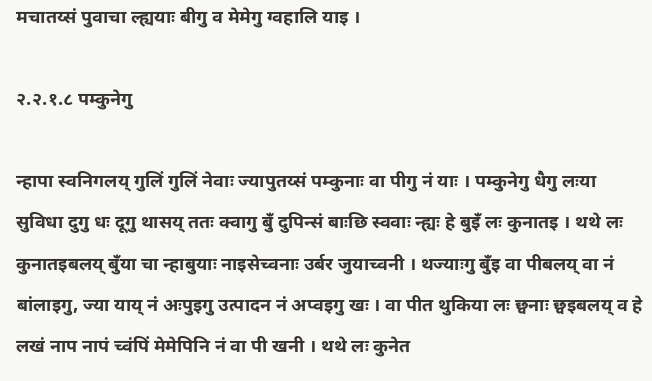मचातय्सं पुवाचा ल्ह्ययाः बीगु व मेमेगु ग्वहालि याइ ।

२.२.१.८ पम्कुनेगु

न्हापा स्वनिगलय् गुलिं गुलिं नेवाः ज्यापुतय्सं पम्कुनाः वा पीगु नं याः । पम्कुनेगु धैगु लःया सुविधा दुगु धः दूगु थासय् ततः क्वागु बुँ दुपिन्सं बाःछि स्ववाः न्ह्यः हे बुइँ लः कुनातइ । थथे लः कुनातइबलय् बुँया चा न्हाबुयाः नाइसेच्वनाः उर्बर जुयाच्वनी । थज्याःगु बुँइ वा पीबलय् वा नं बांलाइगु, ज्या याय् नं अःपुइगु उत्पादन नं अप्वइगु खः । वा पीत थुकिया लः छ्वनाः छ्वइबलय् व हे लखं नाप नापं च्वंपिं मेमेपिनि नं वा पी खनी । थथे लः कुनेत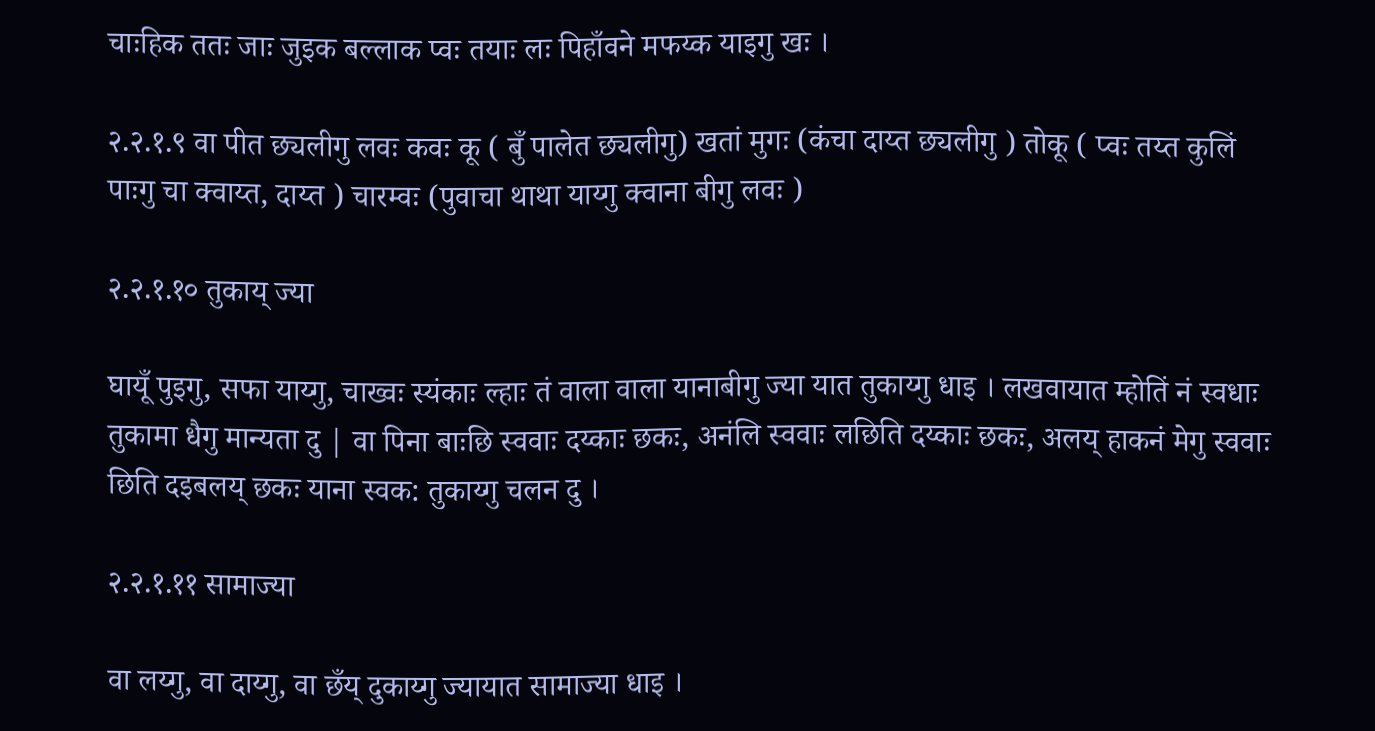चाःहिक ततः जाः जुइक बल्लाक प्वः तयाः लः पिहाँवने मफय्क याइगु खः ।

२.२.१.९ वा पीत छ्यलीगु लवः कवः कू ( बुँ पालेत छ्यलीगु) खतां मुगः (कंचा दाय्त छ्यलीगु ) तोकू ( प्वः तय्त कुलिं पाःगु चा क्वाय्त, दाय्त ) चारम्वः (पुवाचा थाथा याय्गु क्वाना बीगु लवः )

२.२.१.१० तुकाय् ज्या

घायूँ पुइगु, सफा याय्गु, चाख्वः स्यंकाः ल्हाः तं वाला वाला यानाबीगु ज्या यात तुकाय्गु धाइ । लखवायात म्होतिं नं स्वधाः तुकामा धैगु मान्यता दु | वा पिना बाःछि स्ववाः दय्काः छकः, अनंलि स्ववाः लछिति दय्काः छकः, अलय् हाकनं मेगु स्ववाः छिति दइबलय् छकः याना स्वक: तुकाय्गु चलन दु ।

२.२.१.११ सामाज्या

वा लय्गु, वा दाय्गु, वा छँय् दुकाय्गु ज्यायात सामाज्या धाइ ।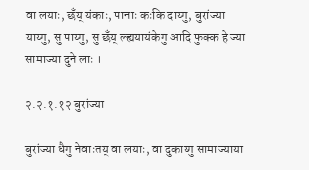वा लयाः, छँय् यंकाः, पानाः कःकि दाय्गु, बुरांज्या याय्गु, सु पाय्गु, सु छँय् ल्ह्ययायंकेगु आदि फुक्क हे ज्या सामाज्या दुने लाः ।

२.२.१.१२ बुरांज्या

बुरांज्या धैगु नेवाःतय् वा लयाः, वा दुकाय्गु सामाज्याया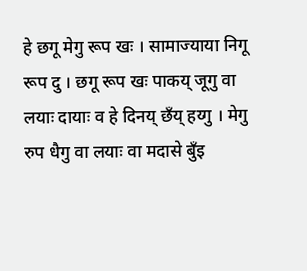हे छगू मेगु रूप खः । सामाज्याया निगू रूप दु । छगू रूप खः पाकय् जूगु वा लयाः दायाः व हे दिनय् छँय् हय्गु । मेगु रुप धैगु वा लयाः वा मदासे बुँइ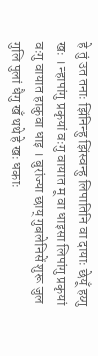हे तुं उत तनाः झिंनिन्हु झिंस्वन्हु लिपातिनि वा दायाः छेयूँ हय्गु खः । न्हापांगु प्रकृयां वःगु वायात मू वा धाइसा लिपांगु प्रकृयां वःगु वायात हाकुवा धाइ । बुरांज्या छाय् गुबलेनिसें शुरू जुल गुलि पुलां धैगु खँ थथे हे खः धकाः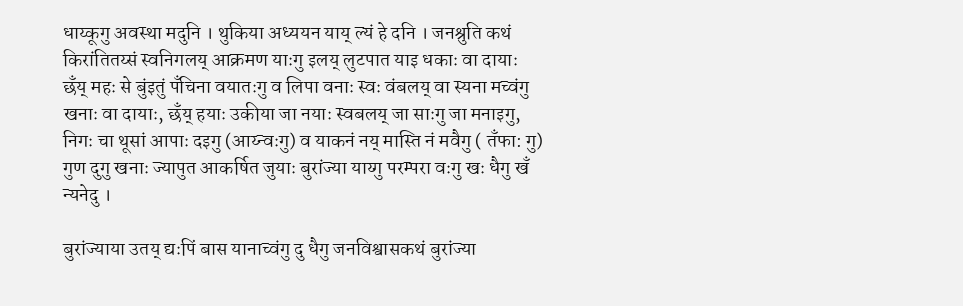धाय्कूगु अवस्था मदुनि । थुकिया अध्ययन याय् ल्यं हे दनि । जनश्रुति कथं किरांतितय्सं स्वनिगलय् आक्रमण याःगु इलय् लुटपात याइ धकाः वा दायाः छँय् महः से बुंइतुं पँचिना वयातःगु व लिपा वनाः स्वः वंबलय् वा स्यना मच्वंगु खनाः वा दायाः, छँय् हयाः उकीया जा नयाः स्वबलय् जा साःगु जा मनाइगु, निगः चा थूसां आपाः दइगु (आय्न्वःगु) व याकनं नय् मास्ति नं मवैगु ( तँफा: गु) गुण दुगु खनाः ज्यापुत आकर्षित जुयाः बुरांज्या याय्गु परम्परा वःगु खः धैगु खँ न्यनेदु ।

बुरांज्याया उतय् द्यःपिं बास यानाच्वंगु दु धैगु जनविश्वासकथं बुरांज्या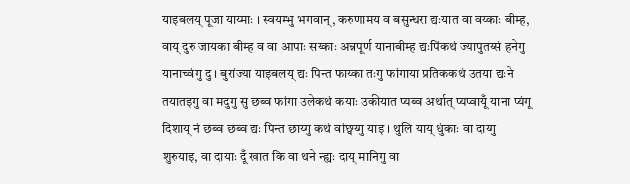याइबलय् पूजा याय्माः । स्वयम्भु भगवान्, करुणामय व बसुन्धरा द्यःयात वा वय्काः बीम्ह, वाय् दुरु जायका बीम्ह व वा आपाः सय्काः अन्नपूर्ण यानाबीम्ह द्यःपिंकथं ज्यापुतय्सं हनेगु यानाच्वंगु दु । बुरांज्या याइबलय् द्यः पिन्त फाय्का तःगु फांगाया प्रतिककथं उतया द्यःने तयातइगु वा मदुगु सु छब्व फांगा उलेकथं कयाः उकीयात प्यब्व अर्थात् प्यप्वायूँ याना प्यंगू दिशाय् नं छब्व छब्व द्यः पिन्त छाय्गु कथं वांछ्वय्गु याइ । थुलि याय् धुंकाः वा दाय्गु शुरुयाइ, वा दायाः दूँ खात कि वा थने न्ह्यः दाय् मानिगु वा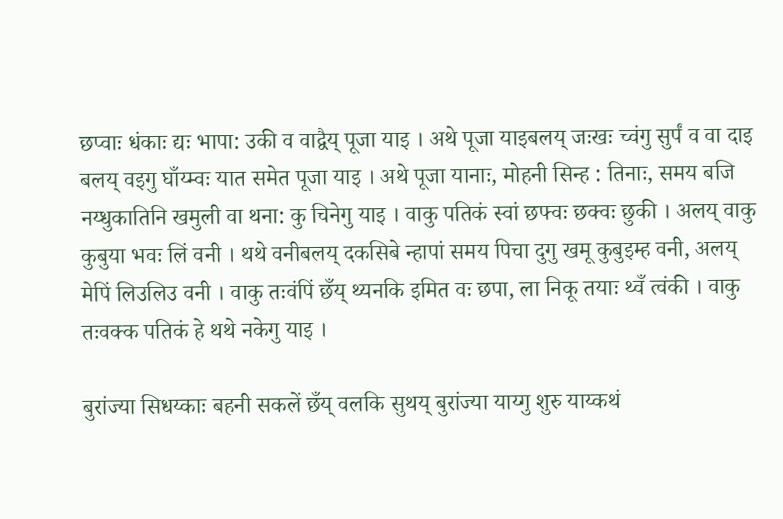छप्वाः धंकाः द्यः भापा: उकी व वाद्वैय् पूजा याइ । अथे पूजा याइबलय् जःखः च्वंगु सुर्पं व वा दाइ बलय् वइगु घाँय्म्वः यात समेत पूजा याइ । अथे पूजा यानाः, मोहनी सिन्ह : तिनाः, समय बजि नय्धुकातिनि खमुली वा थना: कु चिनेगु याइ । वाकु पतिकं स्वां छफ्वः छक्वः छुकी । अलय् वाकु कुबुया भवः लिं वनी । थथे वनीबलय् दकसिबे न्हापां समय पिचा दुगु खमू कुबुइम्ह वनी, अलय् मेपिं लिउलिउ वनी । वाकु तःवंपिं छँय् थ्यनकि इमित वः छपा, ला निकू तयाः थ्वँ त्वंकी । वाकु तःवक्क पतिकं हे थथे नकेगु याइ ।

बुरांज्या सिधय्काः बहनी सकलें छँय् वलकि सुथय् बुरांज्या याय्गु शुरु याय्कथं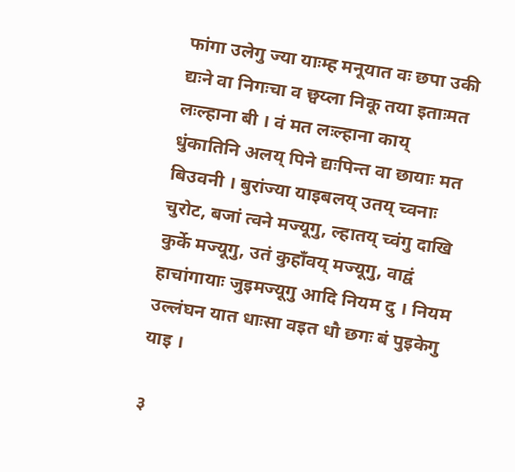फांगा उलेगु ज्या याःम्ह मनूयात वः छपा उकी द्यःने वा निगःचा व छ्वय्ला निकू तया इताःमत लःल्हाना बी । वं मत लःल्हाना काय् धुंकातिनि अलय् पिने द्यःपिन्त वा छायाः मत बिउवनी । बुरांज्या याइबलय् उतय् च्वनाः चुरोट, बजां त्वने मज्यूगु, ल्हातय् च्वंगु दाखि कुर्के मज्यूगु, उतं कुहाँवय् मज्यूगु, वाद्वं हाचांगायाः जुइमज्यूगु आदि नियम दु । नियम उल्लंघन यात धाःसा वइत धौ छगः बं पुइकेगु याइ ।

३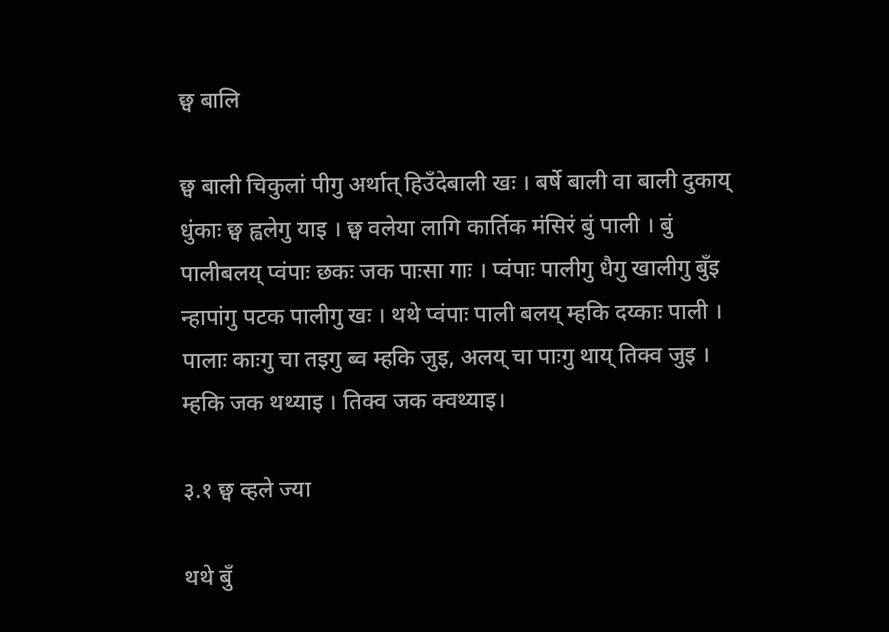छ्व बालि

छ्व बाली चिकुलां पीगु अर्थात् हिउँदेबाली खः । बर्षे बाली वा बाली दुकाय् धुंकाः छ्व ह्वलेगु याइ । छ्व वलेया लागि कार्तिक मंसिरं बुं पाली । बुं पालीबलय् प्वंपाः छकः जक पाःसा गाः । प्वंपाः पालीगु धैगु खालीगु बुँइ न्हापांगु पटक पालीगु खः । थथे प्वंपाः पाली बलय् म्हकि दय्काः पाली । पालाः काःगु चा तइगु ब्व म्हकि जुइ, अलय् चा पाःगु थाय् तिक्व जुइ । म्हकि जक थथ्याइ । तिक्व जक क्वथ्याइ।

३.१ छ्व व्हले ज्या

थथे बुँ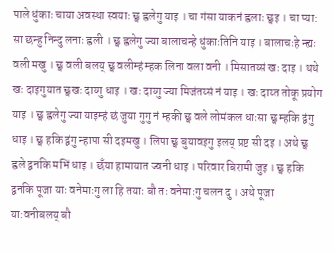पाले धुंकाः चाया अवस्था स्वयाः छ्व ह्वलेगु याइ । चा गंसा याकनं ह्वलाः छ्वइ । चा प्या: सा छन्हु निन्दु लनाः ह्वली । छ्व ह्वलेगु ज्या बालाचन्हे धुंकाःतिनि याइ । बालाचःहे न्ह्यः वली मखु । छ्व वली बलय् छ्व वलीम्हं म्हक लिना वला वनी । मिसातय्सं खः दाइ । थथे खः दाइगुयात छ्वखः दाय्गु धाइ । खः दाय्गु ज्या मिजंतय्सं नं याइ । खः दाय्त तोकू प्रयोग याइ । छ्व ह्वलेगु ज्या याइम्हं छं जुया गुगु नं म्हकी छ्व वले लोमंकल धाःसा छ्व म्हकि द्वंगु धाइ । छ्व हकि द्वंगु न्हापा सी दइमखु । लिपा छ्व बुयावइगु इलय् प्रष्ट सी दइ । अथे छ्व ह्वले द्वनकि मभिं धाइ । छँया हामायात ज्वनी धाइ । परिवार बिरामी जुइ । छ्व हकि द्वनकि पूजा याः वनेमाःगु ला हि तयाः बौ तः वनेमाःगु चलन दु । अथे पूजा या:वनीबलय् बौ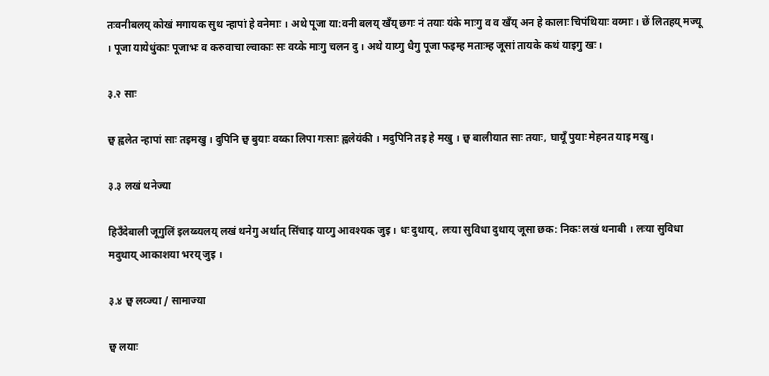तःवनीबलय् कोखं मगायक सुथ न्हापां हे वनेमाः । अथे पूजा या:वनी बलय् खँय् छगः नं तयाः यंके माःगु व व खँय् अन हे कालाः चिपंथियाः वय्माः । छें लितहय् मज्यू । पूजा यायेधुंकाः पूजाभः व करुवाचा ल्वाकाः सः वय्के माःगु चलन दु । अथे याय्गु धैगु पूजा फइम्ह मताःम्ह जूसां तायके कथं याइगु खः ।

३.२ साः

छ्व ह्वलेत न्हापां साः तइमखु । दुपिनि छ्व बुयाः वय्का लिपा गःसाः ह्वलेयंकी । मदुपिनि तइ हे मखु । छ्व बालीयात साः तयाः, घायूँ पुयाः मेहनत याइ मखु।

३.३ लखं थनेज्या

हिउँदेबाली जूगुलिं इलय्ब्यलय् लखं थनेगु अर्थात् सिंचाइ याय्गु आवश्यक जुइ । धः दुथाय्, लःया सुविधा दुथाय् जूसा छक: निकः लखं थनाबी । लःया सुविधा मदुथाय् आकाशया भरय् जुइ ।

३.४ छ्व लय्ज्या / सामाज्या

छ्व लयाः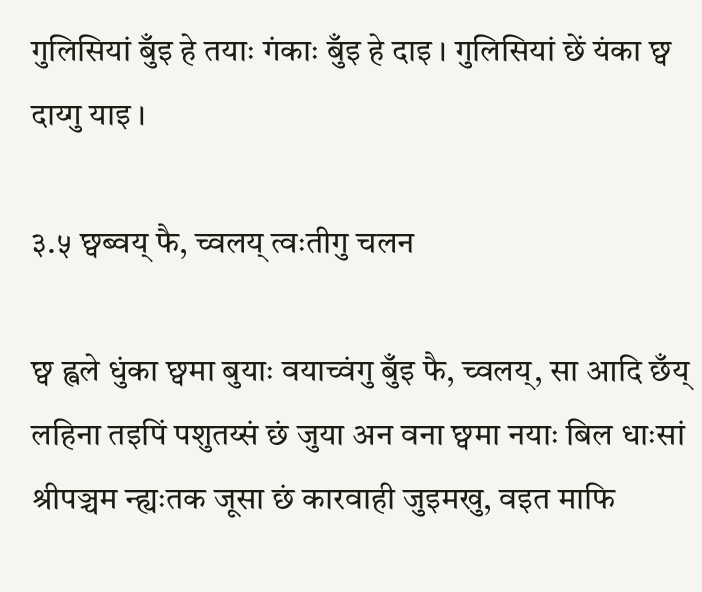गुलिसियां बुँइ हे तयाः गंकाः बुँइ हे दाइ । गुलिसियां छें यंका छ्व दाय्गु याइ ।

३.५ छ्वब्वय् फै, च्वलय् त्वःतीगु चलन

छ्व ह्वले धुंका छ्वमा बुयाः वयाच्वंगु बुँइ फै, च्वलय्, सा आदि छँय् लहिना तइपिं पशुतय्सं छं जुया अन वना छ्वमा नयाः बिल धाःसां श्रीपञ्चम न्ह्यःतक जूसा छं कारवाही जुइमखु, वइत माफि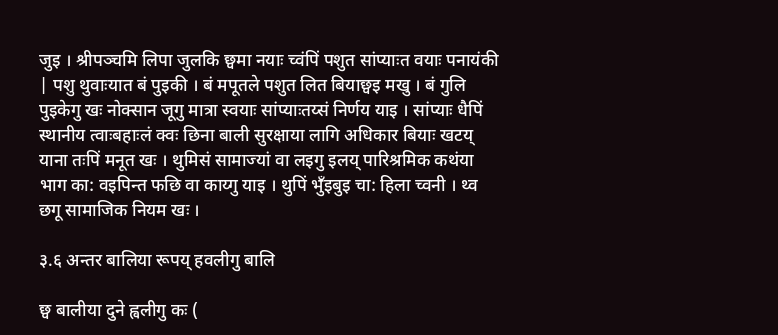जुइ । श्रीपञ्चमि लिपा जुलकि छ्वमा नयाः च्वंपिं पशुत सांप्याःत वयाः पनायंकी | पशु थुवाःयात बं पुइकी । बं मपूतले पशुत लित बियाछ्वइ मखु । बं गुलि पुइकेगु खः नोक्सान जूगु मात्रा स्वयाः सांप्याःतय्सं निर्णय याइ । सांप्याः धैपिं स्थानीय त्वाःबहाःलं क्वः छिना बाली सुरक्षाया लागि अधिकार बियाः खटय् याना तःपिं मनूत खः । थुमिसं सामाज्यां वा लइगु इलय् पारिश्रमिक कथंया भाग का: वइपिन्त फछि वा काय्गु याइ । थुपिं भुँइबुइ चा: हिला च्वनी । थ्व छगू सामाजिक नियम खः ।

३.६ अन्तर बालिया रूपय् हवलीगु बालि

छ्व बालीया दुने ह्वलीगु कः (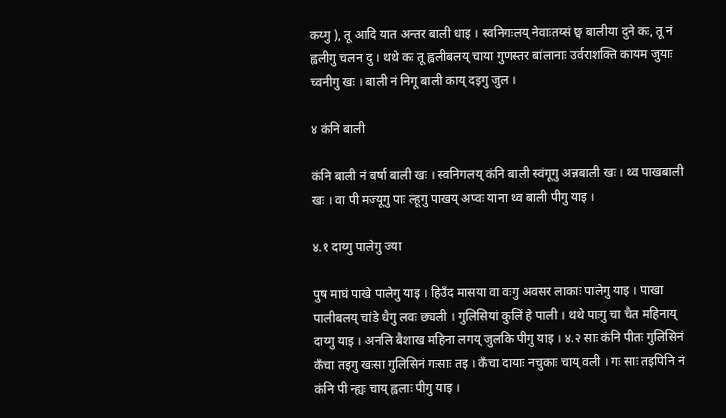कय्गु ), तू आदि यात अन्तर बाली धाइ । स्वनिगःलय् नेवाःतय्सं छ्व बालीया दुने कः, तू नं ह्वलीगु चलन दु । थथे कः तू ह्वलीबलय् चाया गुणस्तर बांलानाः उर्वराशक्ति कायम जुयाः च्वनीगु खः । बाली नं निगू बाली काय् दइगु जुल ।

४ कंनि बाली

कंनि बाली नं बर्षा बाली खः । स्वनिगलय् कंनि बाली स्वंगूगु अन्नबाली खः । थ्व पाखबाली खः । वा पी मज्यूगु पाः ल्हूगु पाखय् अप्वः याना थ्व बाली पीगु याइ ।

४.१ दाय्गु पालेगु ज्या

पुष माघं पाखे पालेगु याइ । हिउँद मासया वा वःगु अवसर लाकाः पालेगु याइ । पाखा पालीबलय् चांडे धैगु लवः छ्यली । गुलिसियां कुलिं हे पाली । थथे पाःगु चा चैत महिनाय् दाय्गु याइ । अनलि बैशाख महिना लगय् जुलकि पीगु याइ । ४.२ साः कंनि पीतः गुलिसिनं कँचा तइगु खःसा गुलिसिनं गःसाः तइ । कँचा दायाः नचुकाः चाय् वली । गः साः तइपिनि नं कंनि पी न्ह्यः चाय् ह्वलाः पीगु याइ ।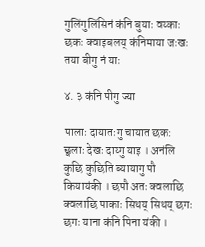गुलिंगुलिंसिनं कंनि बुयाः वय्काः छकः क्वाइबलय् कंनिमाया जःखः तया बीगु नं याः

४. ३ कंनि पीगु ज्या

पालाः दायातःगु चायात छक: छ्वलाः देखः दाय्गु याइ । अनंलि कुछि कुछिति ब्यायागु पौ कियायंकी । छपौ अतः क्वलाछि क्वलाछि पाकाः सिथय् सिथय् छगः छगः याना कंनि पिना यंकी ।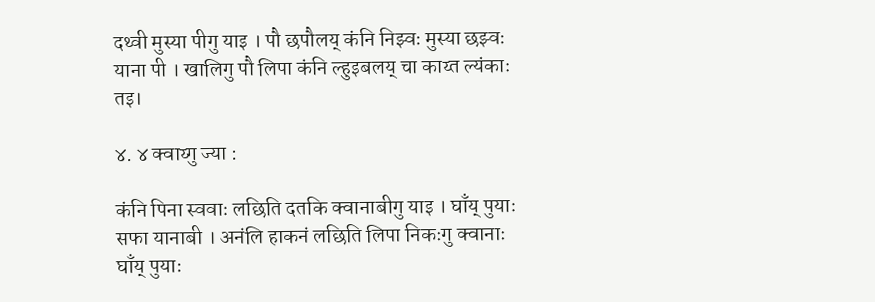दथ्वी मुस्या पीगु याइ । पौ छपौलय् कंनि निझ्वः मुस्या छझ्वः याना पी । खालिगु पौ लिपा कंनि ल्हुइबलय् चा काय्त ल्यंकाः तइ।

४. ४ क्वाय्गु ज्या :

कंनि पिना स्ववाः लछिति दतकि क्वानाबीगु याइ । घाँय् पुयाः सफा यानाबी । अनंलि हाकनं लछिति लिपा निकःगु क्वानाः घाँय् पुयाः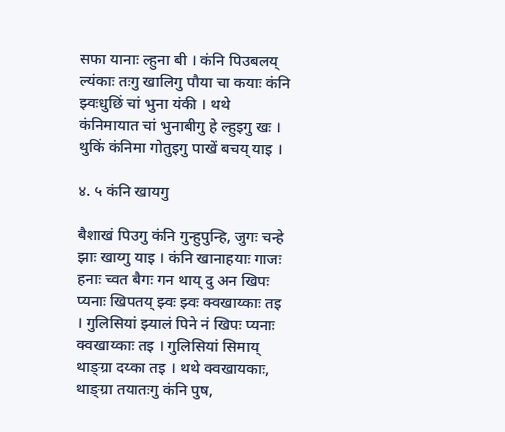सफा यानाः ल्हुना बी । कंनि पिउबलय् ल्यंकाः तःगु खालिगु पौया चा कयाः कंनि झ्वःधुछिं चां भुना यंकी । थथे कंनिमायात चां भुनाबीगु हे ल्हुइगु खः । थुकिं कंनिमा गोतुइगु पाखें बचय् याइ ।

४. ५ कंनि खायगु

बैशाखं पिउगु कंनि गुन्हुपुन्हि, जुगः चन्हे झाः खाय्गु याइ । कंनि खानाहयाः गाजः हनाः च्वत बैगः गन थाय् दु अन खिपः प्यनाः खिपतय् झ्वः झ्वः क्वखाय्काः तइ । गुलिसियां झ्यालं पिने नं खिपः प्यनाः क्वखाय्काः तइ । गुलिसियां सिमाय् थाङ्ग्रा दय्का तइ । थथे क्वखायकाः, थाङ्ग्रा तयातःगु कंनि पुष,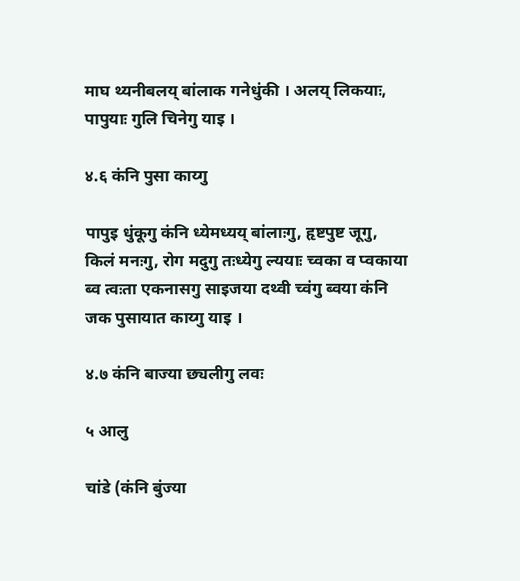माघ थ्यनीबलय् बांलाक गनेधुंकी । अलय् लिकयाः, पापुयाः गुलि चिनेगु याइ ।

४.६ कंनि पुसा काय्गु

पापुइ धुंकूगु कंनि ध्येमध्यय् बांलाःगु, हृष्टपुष्ट जूगु, किलं मनःगु, रोग मदुगु तःध्येगु ल्ययाः च्वका व प्वकाया ब्व त्वःता एकनासगु साइजया दथ्वी च्वंगु ब्वया कंनि जक पुसायात काय्गु याइ ।

४.७ कंनि बाज्या छ्यलीगु लवः

५ आलु

चांडे (कंनि बुंज्या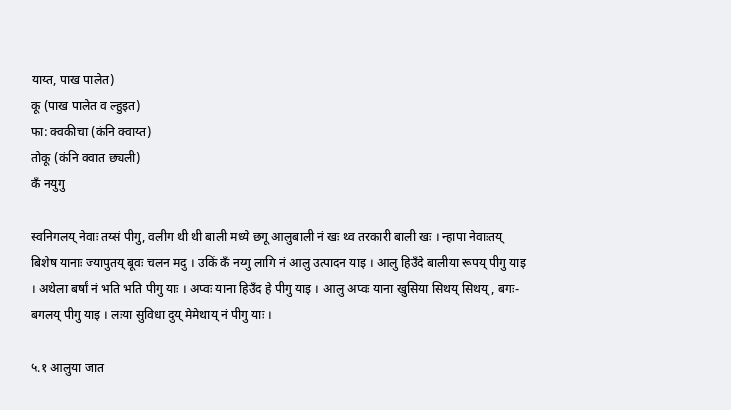याय्त, पाख पालेत)
कू (पाख पालेत व ल्हुइत)
फा: क्वकीचा (कंनि क्वाय्त)
तोकू (कंनि क्वात छ्यली)
कँ नयुगु

स्वनिगलय् नेवाः तय्सं पीगु, वलीग थी थी बाली मध्ये छगू आलुबाली नं खः थ्व तरकारी बाली खः । न्हापा नेवाःतय् बिशेष यानाः ज्यापुतय् बूवः चलन मदु । उकिं कँ नय्गु लागि नं आलु उत्पादन याइ । आलु हिउँदे बालीया रूपय् पीगु याइ । अथेला बर्षां नं भति भति पीगु याः । अप्वः याना हिउँद हे पीगु याइ । आलु अप्वः याना खुसिया सिथय् सिथय्, बगः- बगलय् पीगु याइ । लःया सुविधा दुय् मेमेथाय् नं पीगु याः ।

५.१ आलुया जात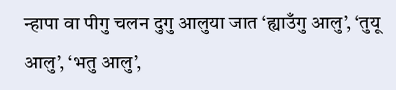न्हापा वा पीगु चलन दुगु आलुया जात ‘ह्याउँगु आलु’, ‘तुयू आलु’, ‘भतु आलु’,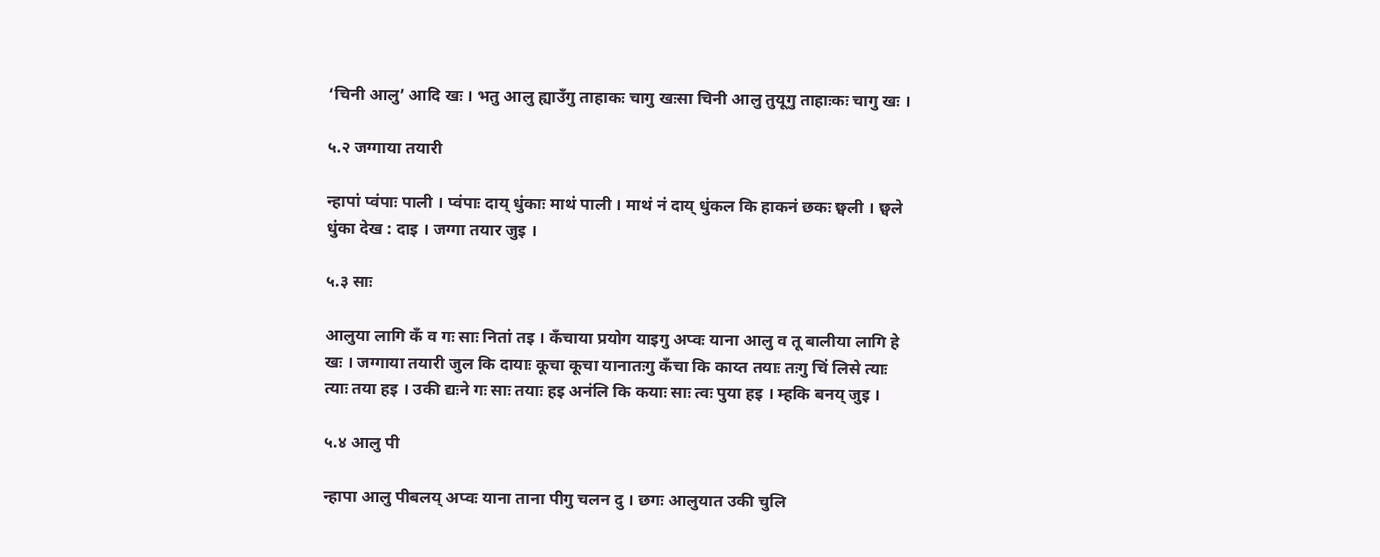‘चिनी आलु’ आदि खः । भतु आलु ह्याउँगु ताहाकः चागु खःसा चिनी आलु तुयूगु ताहाःकः चागु खः ।

५.२ जग्गाया तयारी

न्हापां प्वंपाः पाली । प्वंपाः दाय् धुंकाः माथं पाली । माथं नं दाय् धुंकल कि हाकनं छकः छ्वली । छ्वले धुंका देख : दाइ । जग्गा तयार जुइ ।

५.३ साः

आलुया लागि कँ व गः साः नितां तइ । कँचाया प्रयोग याइगु अप्वः याना आलु व तू बालीया लागि हे खः । जग्गाया तयारी जुल कि दायाः कूचा कूचा यानातःगु कँचा कि काय्त तयाः तःगु चिं लिसे त्याः त्याः तया हइ । उकी द्यःने गः साः तयाः हइ अनंलि कि कयाः साः त्वः पुया हइ । म्हकि बनय् जुइ ।

५.४ आलु पी

न्हापा आलु पीबलय् अप्वः याना ताना पीगु चलन दु । छगः आलुयात उकी चुलि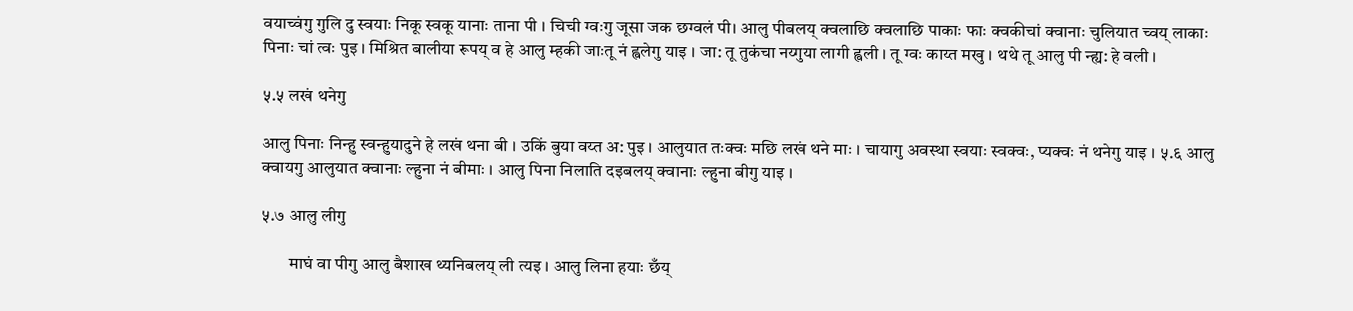वयाच्वंगु गुलि दु स्वयाः निकू स्वकू यानाः ताना पी । चिची ग्वःगु जूसा जक छग्वलं पी। आलु पीबलय् क्वलाछि क्वलाछि पाकाः फाः क्वकीचां क्वानाः चुलियात च्वय् लाकाः पिनाः चां त्वः पुइ । मिश्रित बालीया रूपय् व हे आलु म्हकी जाःतू नं ह्वलेगु याइ । जा: तू तुकंचा नय्गुया लागी ह्वली । तू ग्वः काय्त मखु । थथे तू आलु पी न्ह्य: हे वली ।

५.५ लखं थनेगु

आलु पिनाः निन्हु स्वन्हुयादुने हे लखं थना बी । उकिं बुया वय्त अ: पुइ । आलुयात तःक्वः मछि लखं थने माः । चायागु अवस्था स्वयाः स्वक्वः, प्यक्वः नं थनेगु याइ । ५.६ आलु क्वायगु आलुयात क्वानाः ल्हुना नं बीमाः । आलु पिना निलाति दइबलय् क्वानाः ल्हुना बीगु याइ ।

५.७ आलु लीगु

        माघं वा पीगु आलु बैशाख थ्यनिबलय् ली त्यइ । आलु लिना हयाः छँय्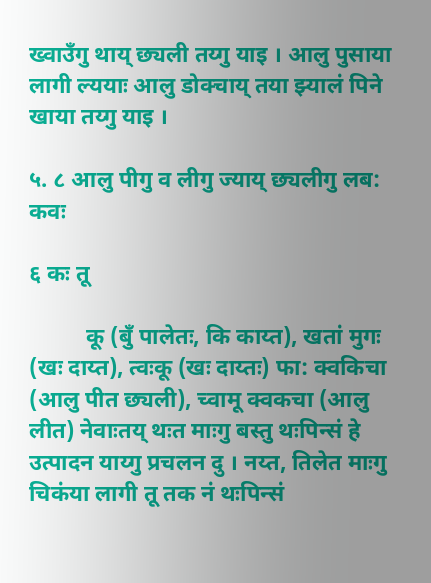ख्वाउँगु थाय् छ्यली तय्गु याइ । आलु पुसाया लागी ल्ययाः आलु डोक्चाय् तया झ्यालं पिने खाया तय्गु याइ ।

५. ८ आलु पीगु व लीगु ज्याय् छ्यलीगु लब: कवः

६ कः तू

          कू (बुँ पालेतः, कि काय्त), खतां मुगः (खः दाय्त), त्वःकू (खः दाय्तः) फा: क्वकिचा (आलु पीत छ्यली), च्वामू क्वकचा (आलु लीत) नेवाःतय् थःत माःगु बस्तु थःपिन्सं हे उत्पादन याय्गु प्रचलन दु । नय्त, तिलेत माःगु चिकंया लागी तू तक नं थःपिन्सं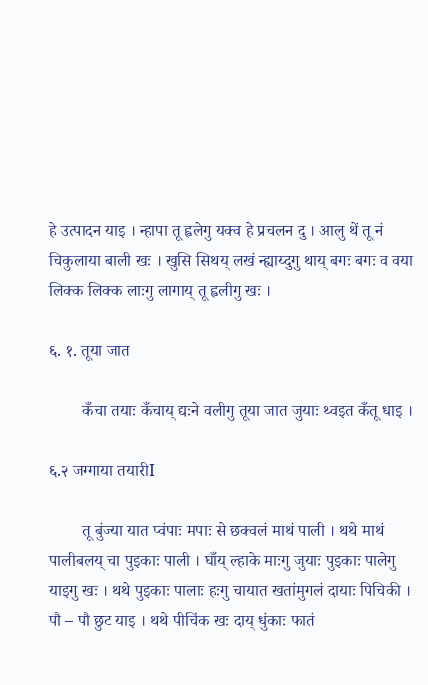हे उत्पादन याइ । न्हापा तू ह्वलेगु यक्व हे प्रचलन दु । आलु थें तू नं चिकुलाया बाली खः । खुसि सिथय् लखं न्ह्याय्दुगु थाय् बगः बगः व वया लिक्क लिक्क लाःगु लागाय् तू ह्वलीगु खः ।

६. १. तूया जात

        कँचा तयाः कँचाय् द्यःने वलीगु तूया जात जुयाः थ्वइत कँतू धाइ ।

६.२ जग्गाया तयारीI

        तू बुंज्या यात प्वंपाः मपाः से छक्वलं माथं पाली । थथे माथं पालीबलय् चा पुइकाः पाली । घाँय् ल्हाके माःगु जुयाः पुइकाः पालेगु याइगु खः । थथे पुइकाः पालाः हःगु चायात खतांमुगलं दायाः पिचिकी । पौ – पौ छुट याइ । थथे पीचिंक खः दाय् धुंकाः फातं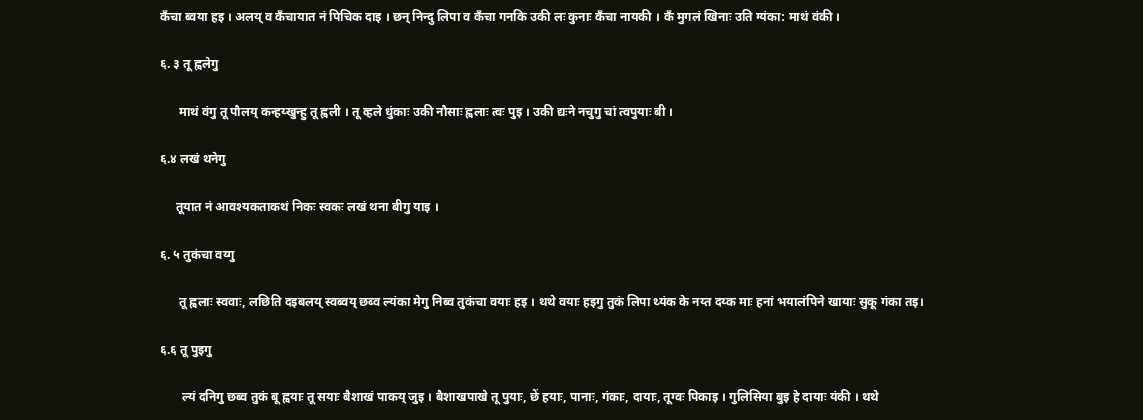कँचा ब्वया हइ । अलय् व कँचायात नं पिचिक दाइ । छन् निन्दु लिपा व कँचा गनकि उकी लः कुनाः कँचा नायकी । कँ मुगलं खिनाः उति ग्यंका: माथं वंकी ।

६. ३ तू ह्वलेगु

      माथं वंगु तू पौलय् कन्हय्खुन्हु तू ह्वली । तू व्हले धुंकाः उकी नौसाः ह्वलाः त्वः पुइ । उकी द्यःने नचुगु चां त्वपुयाः बी ।

६.४ लखं थनेगु

     तूयात नं आवश्यकताकथं निकः स्वकः लखं थना बीगु याइ ।

६. ५ तुकंचा वय्गु

      तू ह्वलाः स्ववाः, लछिति दइबलय् स्वब्वय् छब्व ल्यंका मेगु निब्व तुकंचा वयाः हइ । थथे वयाः हइगु तुकं लिपा थ्यंक के नय्त दय्क माः हनां भयालंपिने खायाः सुकू गंका तइ।

६.६ तू पुइगु

       ल्यं दनिगु छब्व तुकं बू ह्वयाः तू सयाः बैशाखं पाकय् जुइ । बैशाखपाखे तू पुयाः, छें हयाः, पानाः, गंकाः, दायाः, तूग्वः पिकाइ । गुलिसिया बुइ हे दायाः यंकी । थथे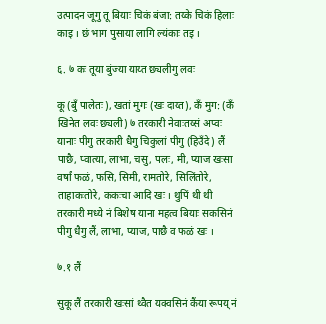उत्पादन जूगु तू बियाः चिकं बंजा: तय्के चिकं हिलाः काइ । छं भाग पुसाया लागि ल्यंकाः तइ ।

६. ७ कः तूया बुंज्या याय्त छ्यलीगु लवः

कू (बुँ पालेतः), खतां मुगः (खः दाय्त), कँ मुग: (कँ खिनेत लवः छ्यली) ७ तरकारी नेवाःतय्सं अप्वः यानाः पीगु तरकारी धैगु चिकुलां पीगु (हिउँदे) लैं पाछै, प्वात्या, लाभा, चसु, पलः, मी, प्याज खःसा वर्षां फळं, फसि, सिमी, रामतोरे, सिलिंतोरे, ताहाकःतोरे, ककःचा आदि खः । थुपिं थी थी तरकारी मध्ये नं बिशेष याना महत्व बियाः सकसिनं पीगु धैगु लैं, लाभा, प्याज, पाछै व फळं खः ।

७.१ लैं

सुकू लैं तरकारी खःसां थ्वैत यक्वसिनं कैंया रूपय् नं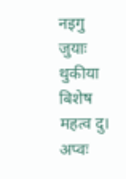नइगु जुयाः थुकीया बिशेष महत्व दु। अप्वः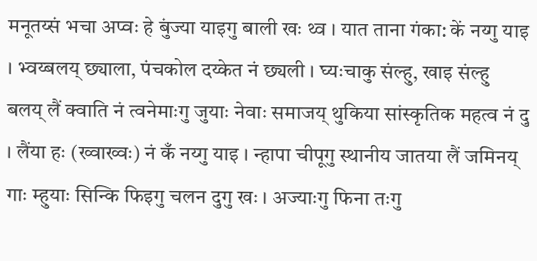मनूतय्सं भचा अप्वः हे बुंज्या याइगु बाली खः थ्व । यात ताना गंका: कें नय्गु याइ । भ्वय्बलय् छ्याला, पंचकोल दय्केत नं छ्यली । घ्यःचाकु संल्हु, खाइ संल्हु बलय् लैं क्वाति नं त्वनेमाःगु जुयाः नेवाः समाजय् थुकिया सांस्कृतिक महत्व नं दु । लैंया हः (ख्वाख्वः) नं कँ नय्गु याइ । न्हापा चीपूगु स्थानीय जातया लैं जमिनय् गाः म्हुयाः सिन्कि फिइगु चलन दुगु खः । अज्याःगु फिना तःगु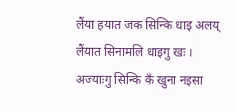लैंया हयात जक सिन्कि धाइ अलय् लैंयात सिनामलि धाइगु खः । अज्याःगु सिन्कि कँ खुना नइसा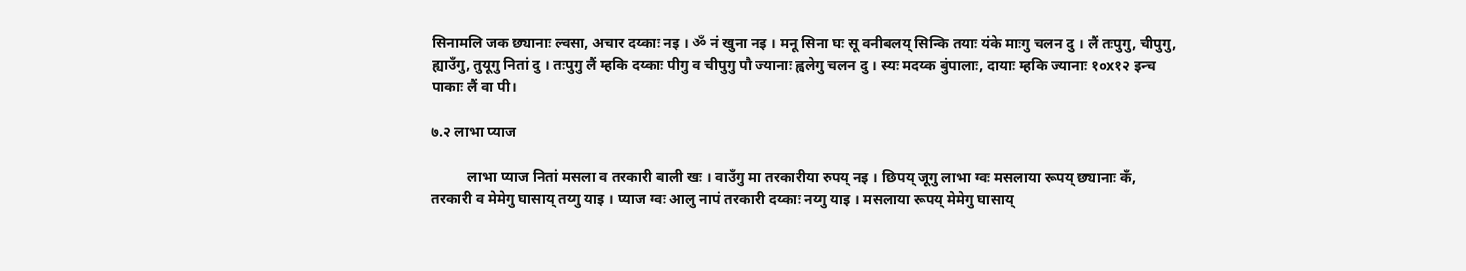सिनामलि जक छ्यानाः ल्वसा, अचार दय्काः नइ । ॐ नं खुना नइ । मनू सिना घः सू वनीबलय् सिन्कि तयाः यंके माःगु चलन दु । लैं तःपुगु, चीपुगु, ह्याउँगु, तुयूगु नितां दु । तःपुगु लैं म्हकि दय्काः पीगु व चीपुगु पौ ज्यानाः ह्वलेगु चलन दु । स्यः मदय्क बुंपालाः, दायाः म्हकि ज्यानाः १०x१२ इन्च पाकाः लैं वा पी।

७.२ लाभा प्याज

          लाभा प्याज नितां मसला व तरकारी बाली खः । वाउँगु मा तरकारीया रुपय् नइ । छिपय् जूगु लाभा ग्वः मसलाया रूपय् छ्यानाः कँ, तरकारी व मेमेगु घासाय् तय्गु याइ । प्याज ग्वः आलु नापं तरकारी दय्काः नय्गु याइ । मसलाया रूपय् मेमेगु घासाय्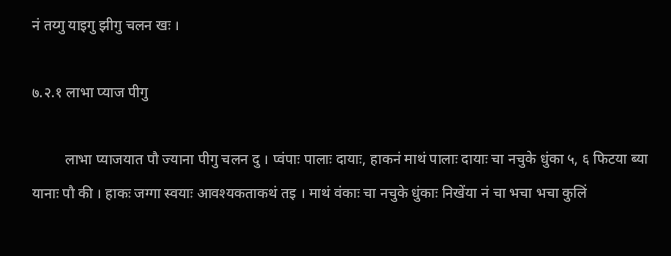नं तय्गु याइगु झीगु चलन खः ।

७.२.१ लाभा प्याज पीगु

         लाभा प्याजयात पौ ज्याना पीगु चलन दु । प्वंपाः पालाः दायाः, हाकनं माथं पालाः दायाः चा नचुके धुंका ५, ६ फिटया ब्या यानाः पौ की । हाकः जग्गा स्वयाः आवश्यकताकथं तइ । माथं वंकाः चा नचुके धुंकाः निखेंया नं चा भचा भचा कुलिं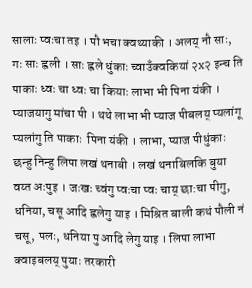सालाः प्वःचा तइ । पौ भचा क्वथ्याकी । अलय् नौ साः, गः साः ह्वली । साः ह्वले धुंकाः च्वाउँक्वकियां २x२ इन्च ति पाकाः ध्वः चा ध्वः चा कियाः लाभा भी पिना यंकी । प्याजयागु मांचा पी । थथे लाभा भी प्याज पीबलय् प्यलांगू प्यलांगु ति पाकाः  पिना यंकी । लाभा, प्याज पीधुंकाः छन्हु निन्हु लिपा लखं थनाबी । लखं थनाबिलकि बुया वय्त अःपुइ । जःखः च्वंगु प्वःचा प्वः चाय् छा:चा पीगु, धनिया, चसू आदि ह्वलेगु याइ । मिश्रित बाली कथं पौली नं चसू, पलः, धनिया पु आदि लेगु याइ । लिपा लाभा क्वाइबलय् पुयाः तरकारी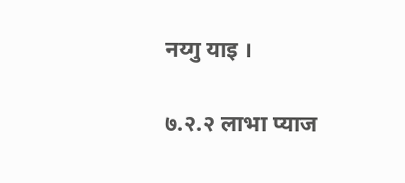नय्गु याइ ।

७.२.२ लाभा प्याज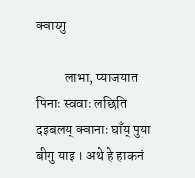क्वाय्गु

          लाभा, प्याजयात पिनाः स्ववाः लछिति दइबलय् क्वानाः घाँय् पुया बीगु याइ । अथे हे हाकनं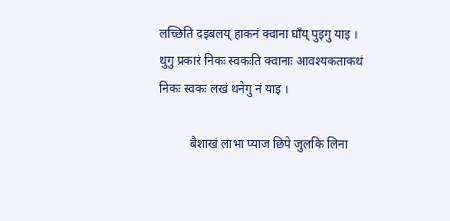लच्छिति दइबलय् हाकनं क्वाना घाँय् पुइगु याइ । थुगु प्रकारं निकः स्वकःति क्वानाः आवश्यकताकथं निकः स्वकः लखं थनेगु नं याइ ।

          बैशाखं लाभा प्याज छिपे जुलकि लिना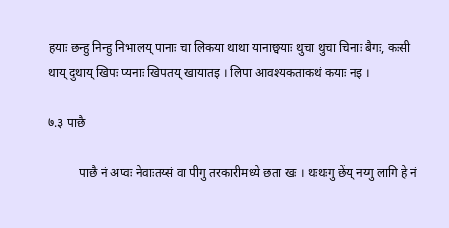हयाः छन्हु निन्हु निभालय् पानाः चा लिकया थाथा यानाछ्वयाः थुचा थुचा चिनाः बैगः, कःसी थाय् दुथाय् खिपः प्यनाः खिपतय् खायातइ । लिपा आवश्यकताकथं कयाः नइ ।

७.३ पाछै

          पाछै नं अप्वः नेवाःतय्सं वा पीगु तरकारीमध्ये छता खः । थःथःगु छेंय् नय्गु लागि हे नं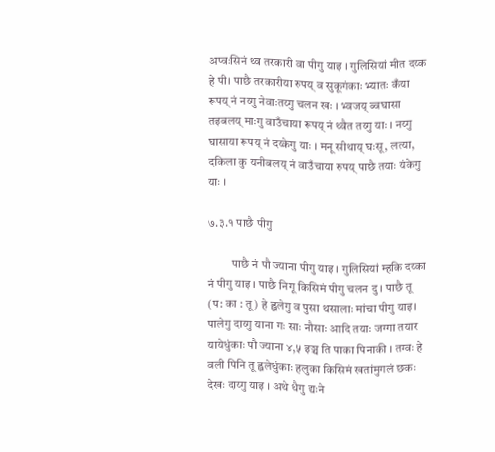अप्वःसिनं थ्व तरकारी वा पीगु याइ । गुलिसियां मीत दय्क हे पी। पाछै तरकारीया रुपय् व सुकूगंकाः भ्यातः कँया रूपय् नं नय्गु नेवाःतय्गु चलन खः । भ्वजय् ब्वघासा तइबलय् माःगु वाउँचाया रूपय् नं थ्वैत तय्गु याः । नय्गु घासाया रूपय् नं दय्केगु याः । मनू सीथाय् घःसू, लत्या, दकिला कु यनीबलय् नं वाउँचाया रुपय् पाछै तयाः यंकेगु याः ।

७.३.१ पाछै पीगु

          पाछै नं पौ ज्याना पीगु याइ । गुलिसियां म्हकि दय्का नं पीगु याइ । पाछै निगू किसिमं पीगु चलन दु । पाछै तू (प: का : तू) हे ह्वलेगु व पुसा थसालाः मांचा पीगु याइ। पालेगु दाय्गु याना गः साः नौसाः आदि तयाः जग्गा तयार यायेधुंकाः पौ ज्याना ४,५ इञ्च ति पाका पिनाकी । तग्वः हे वली पिनि तू ह्वलेधुंकाः हलुका किसिमं खतांमुगलं छकः देखः दाय्गु याइ । अथे धैगु द्यःने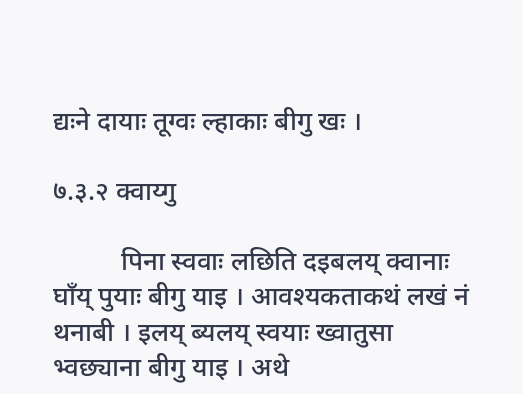द्यःने दायाः तूग्वः ल्हाकाः बीगु खः ।

७.३.२ क्वाय्गु

          पिना स्ववाः लछिति दइबलय् क्वानाः घाँय् पुयाः बीगु याइ । आवश्यकताकथं लखं नं थनाबी । इलय् ब्यलय् स्वयाः ख्वातुसा भ्वछ्याना बीगु याइ । अथे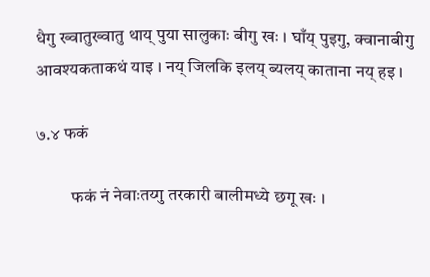धैगु ख्वातुख्वातु थाय् पुया सालुकाः बीगु खः । घाँय् पुइगु, क्वानाबीगु आवश्यकताकथं याइ । नय् जिलकि इलय् ब्यलय् काताना नय् हइ ।

७.४ फकं

          फकं नं नेवाःतय्गु तरकारी बालीमध्ये छगू खः ।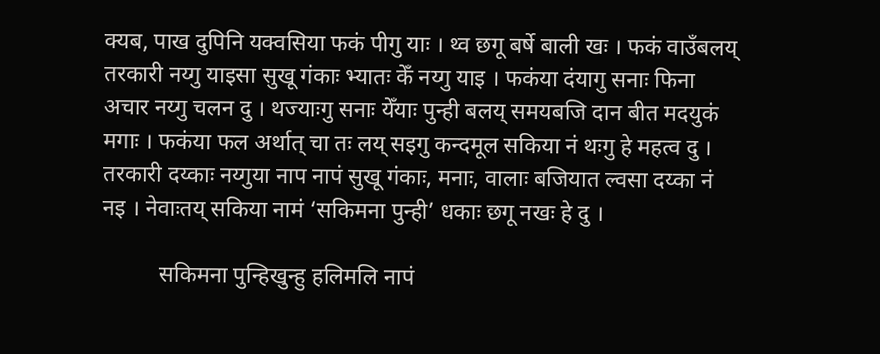क्यब, पाख दुपिनि यक्वसिया फकं पीगु याः । थ्व छगू बर्षे बाली खः । फकं वाउँबलय् तरकारी नय्गु याइसा सुखू गंकाः भ्यातः केँ नय्गु याइ । फकंया दंयागु सनाः फिना अचार नय्गु चलन दु । थज्याःगु सनाः येँयाः पुन्ही बलय् समयबजि दान बीत मदयुकं मगाः । फकंया फल अर्थात् चा तः लय् सइगु कन्दमूल सकिया नं थःगु हे महत्व दु । तरकारी दय्काः नय्गुया नाप नापं सुखू गंकाः, मनाः, वालाः बजियात ल्वसा दय्का नं नइ । नेवाःतय् सकिया नामं ‘सकिमना पुन्ही’ धकाः छगू नखः हे दु ।

          सकिमना पुन्हिखुन्हु हलिमलि नापं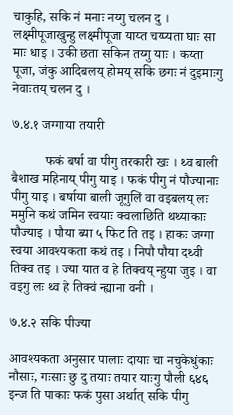चाकुहि, सकि नं मनाः नय्गु चलन दु । लक्ष्मीपूजाखुन्हु लक्ष्मीपूजा याय्त चय्प्यता घाः सा माः धाइ । उकी छता सकिन तय्गु याः । कय्ता पूजा, जंकु आदिबलय् होमय् सकि छगः नं दुइमाःगु नेवाःतय् चलन दु ।

७.४.१ जग्गाया तयारी

          फकं बर्षा वा पीगु तरकारी खः । थ्व बाली बैशाख महिनाय् पीगु याइ । फकं पीगु नं पौज्यानाः पीगु याइ । बर्षाया बाली जूगुलिं वा वइबलय् लः ममुनि कथं जमिन स्वयाः क्वलाछिति थथ्याकाः पौज्याइ । पौया ब्या ५ फिट ति तइ । हाकः जग्गा स्वया आवश्यकता कथं तइ । निपौ पौया दथ्वी तिक्व तइ । ज्या यात व हे तिक्वय् न्हुया जुइ । वा वइगु लः थ्व हे तिक्वं न्ह्याना वनी ।

७.४.२ सकि पीज्या

आवश्यकता अनुसार पालाः दायाः चा नचुकेधुंकाः नौसाः, गःसाः छु दु तयाः तयार याःगु पौली ६४६ इन्ज ति पाकाः फकं पुसा अर्थात् सकि पीगु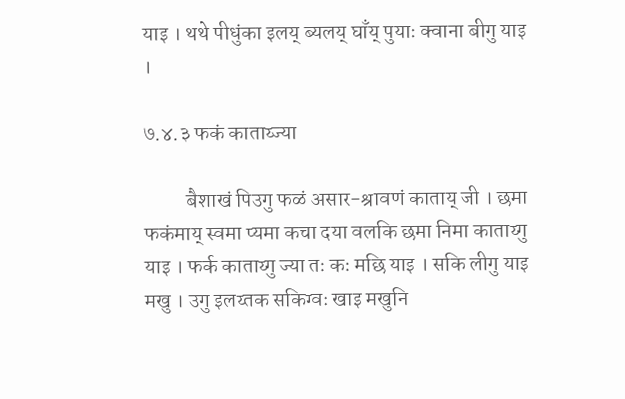याइ । थथे पीधुंका इलय् ब्यलय् घाँय् पुयाः क्वाना बीगु याइ ।

७.४.३ फकं काताय्ज्या

          बैशाखं पिउगु फळं असार-श्रावणं काताय् जी । छमा फकंमाय् स्वमा प्यमा कचा दया वलकि छमा निमा काताय्गु याइ । फर्क काताय्गु ज्या तः कः मछि याइ । सकि लीगु याइ मखु । उगु इलय्तक सकिग्वः खाइ मखुनि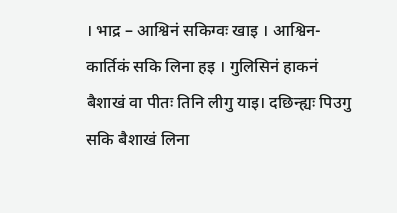। भाद्र – आश्विनं सकिग्वः खाइ । आश्विन-कार्तिकं सकि लिना हइ । गुलिसिनं हाकनं बैशाखं वा पीतः तिनि लीगु याइ। दछिन्ह्यः पिउगु सकि बैशाखं लिना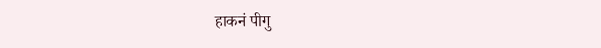हाकनं पीगु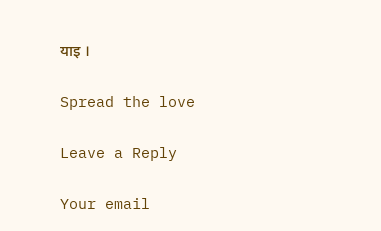याइ ।

Spread the love

Leave a Reply

Your email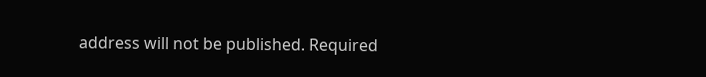address will not be published. Required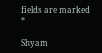fields are marked *

Shyam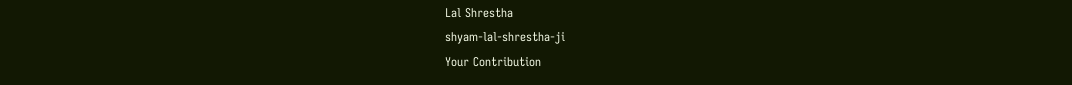Lal Shrestha
shyam-lal-shrestha-ji
Your Contribution